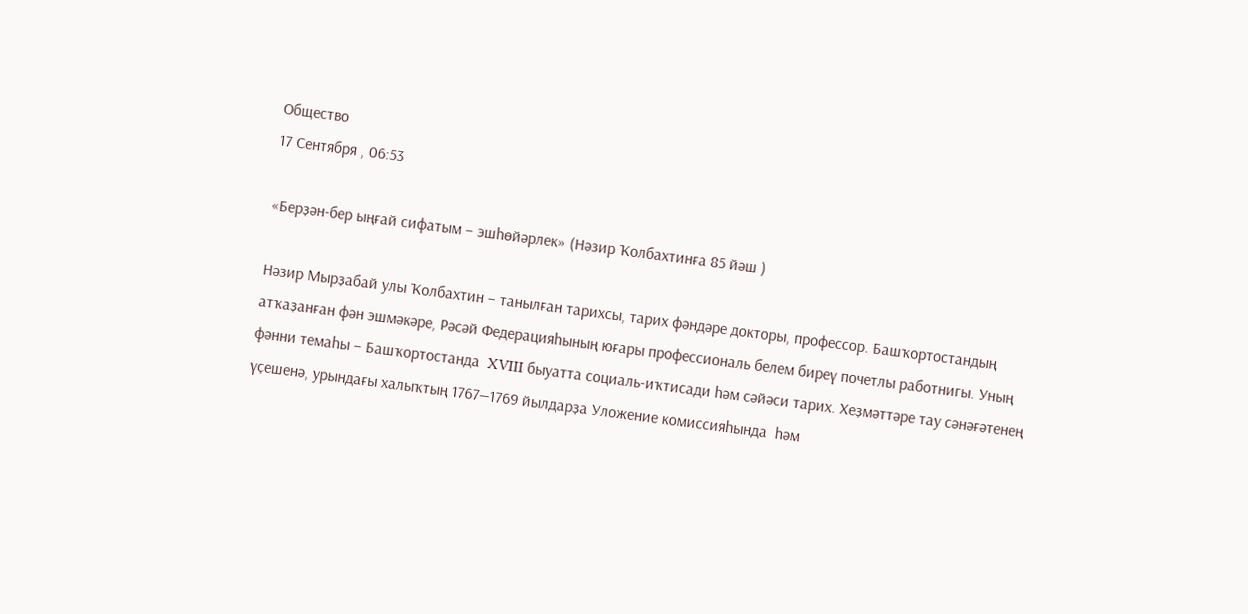Общество
17 Сентября , 06:53

«Берҙән-бер ыңғай сифатым – эшһөйәрлек» (Нәзир Ҡолбахтинға 85 йәш )

Нәзир Мырҙабай улы Ҡолбахтин – танылған тарихсы, тарих фәндәре докторы, профессор. Башҡортостандың атҡаҙанған фән эшмәкәре, Рәсәй Федерацияһының юғары профессиональ белем биреү почетлы работнигы. Уның фәнни темаһы – Башҡортостанда  XVIII быуатта социаль-иҡтисади һәм сәйәси тарих. Хеҙмәттәре тау сәнәғәтенең үҫешенә, урындағы халыҡтың 1767—1769 йылдарҙа Уложение комиссияһында  һәм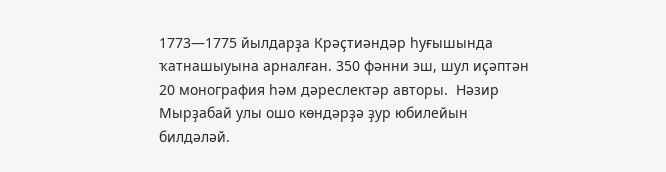1773—1775 йылдарҙа Крәҫтиәндәр һуғышында ҡатнашыуына арналған. 350 фәнни эш, шул иҫәптән 20 монография һәм дәреслектәр авторы.  Нәзир Мырҙабай улы ошо көндәрҙә ҙур юбилейын билдәләй.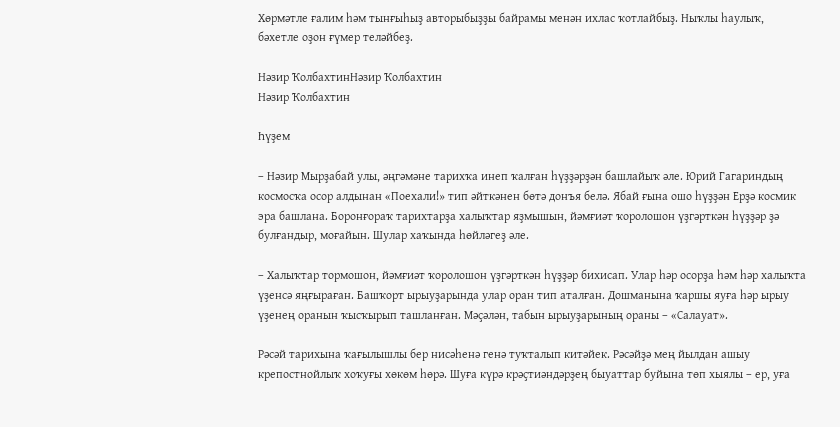Хөрмәтле ғалим һәм тынғыһыҙ авторыбыҙҙы байрамы менән ихлас ҡотлайбыҙ. Ныҡлы һаулыҡ, бәхетле оҙон ғүмер теләйбеҙ.

Нәзир ҠолбахтинНәзир Ҡолбахтин
Нәзир Ҡолбахтин

Һүҙем

– Нәзир Мырҙабай улы, әңгәмәне тарихҡа инеп ҡалған һүҙҙәрҙән башлайыҡ әле. Юрий Гагариндың космосҡа осор алдынан «Поехали!» тип әйткәнен бөтә донъя белә. Ябай ғына ошо һүҙҙән Ерҙә космик эра башлана. Боронғораҡ тарихтарҙа халыҡтар яҙмышын, йәмғиәт ҡоролошон үҙгәрткән һүҙҙәр ҙә булғандыр, моғайын. Шулар хаҡында һөйләгеҙ әле.

– Халыҡтар тормошон, йәмғиәт ҡоролошон үҙгәрткән һүҙҙәр бихисап. Улар һәр осорҙа һәм һәр халыҡта үҙенсә яңғыраған. Башҡорт ырыуҙарында улар оран тип аталған. Дошманына ҡаршы яуға һәр ырыу үҙенең оранын ҡысҡырып ташланған. Мәҫәлән, табын ырыуҙарының ораны – «Салауат».

Рәсәй тарихына ҡағылышлы бер нисәһенә генә туҡталып китәйек. Рәсәйҙә мең йылдан ашыу крепостнойлыҡ хоҡуғы хөкөм һөрә. Шуға күрә крәҫтиәндәрҙең быуаттар буйына төп хыялы – ер, уға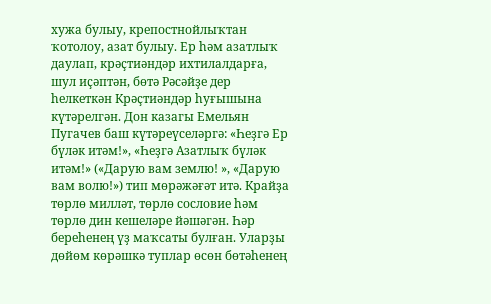хужа булыу, крепостнойлыҡтан ҡотолоу, азат булыу. Ер һәм азатлыҡ даулап, крәҫтиәндәр ихтилалдарға, шул иҫәптән, бөтә Рәсәйҙе дер һелкеткән Крәҫтиәндәр һуғышына күтәрелгән. Дон казагы Емельян Пугачев баш күтәреүселәргә: «Һеҙгә Ер бүләк итәм!», «Һеҙгә Азатлыҡ бүләк итәм!» («Дарую вам землю! », «Дарую вам волю!») тип мөрәжәғәт итә. Крайҙа төрлө милләт, төрлө сословие һәм төрлө дин кешеләре йәшәгән. Һәр береһенең үҙ маҡсаты булған. Уларҙы дөйөм көрәшкә туплар өсөн бөтәһенең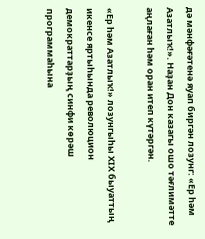дә мәнфәғәтенә яуап биргән лозунг: «Ер һәм Азатлыҡ!». Наҙан Дон казагы ошо тәғлимәтте аңлаған һәм оран итеп күтәргән.

«Ер һәм Азатлыҡ!» лозунгыһы XIX быуаттың икенсе яртыһында революцион демократтарҙың синфи көрәш программаһына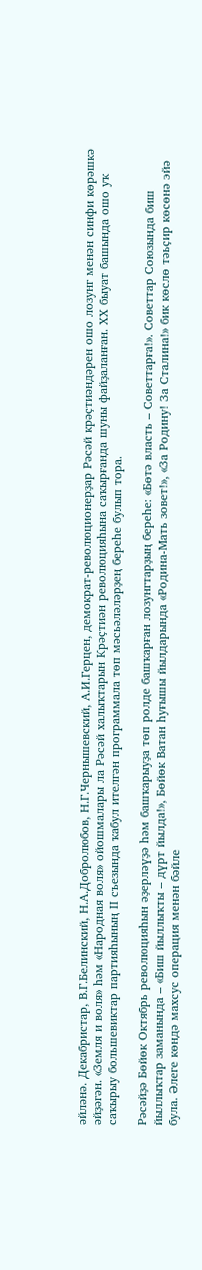әйләнә. Декабристар, В.Г.Белинский, Н.А.Добролюбов, Н.Г.Чернышевский, А.И.Герцен, демократ-революционерҙар Рәсәй крәҫтиәндәрен ошо лозунг менән синфи көрәшкә әйҙәгән. «Земля и воля» һәм «Народная воля» ойошмалары ла Рәсәй халыҡтарын Крәҫтиән революцияһына саҡырғанда шуны файҙаланған. ХХ быуат башында ошо уҡ саҡырыу большевиктар партияһының II съезында ҡабул ителгән программала төп мәсьәләләрҙең береһе булып тора.

Рәсәйҙә Бөйөк Октябрь революцияһын әҙерләүҙә һәм башҡарыуҙа төп ролде башҡарған лозунгтарҙың береһе: «Бөтә власть – Советтарға!». Советтар Союзында биш йыллыҡтар заманында – «Биш йыллыҡты – дүрт йылда!», Бөйөк Ватан һуғышы йылдарында «Родина-Мать зовет!», «За Родину! За Сталина!» бик көслө тәьҫир көсөнә эйә була. Әлеге көндә махсус операция менән бәйле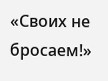«Своих не бросаем!»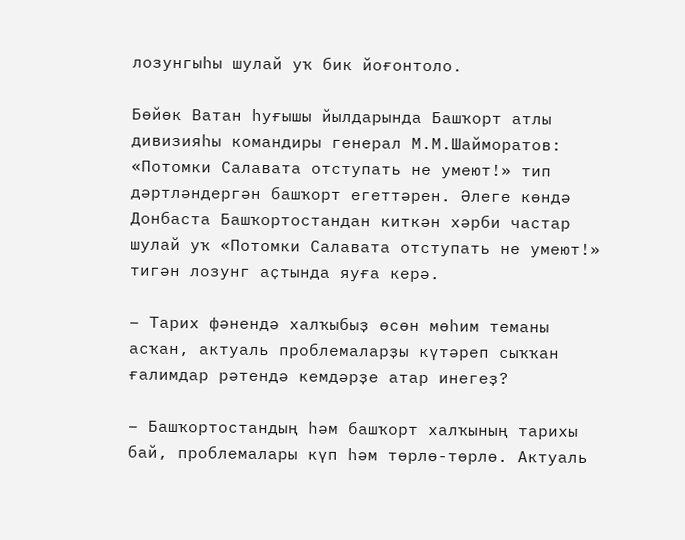лозунгыһы шулай уҡ бик йоғонтоло.

Бөйөк Ватан һуғышы йылдарында Башҡорт атлы дивизияһы командиры генерал М.М.Шайморатов: «Потомки Салавата отступать не умеют!» тип дәртләндергән башҡорт егеттәрен. Әлеге көндә Донбаста Башҡортостандан киткән хәрби частар шулай уҡ «Потомки Салавата отступать не умеют!» тигән лозунг аҫтында яуға керә.

– Тарих фәнендә халҡыбыҙ өсөн мөһим теманы асҡан, актуаль проблемаларҙы күтәреп сыҡҡан ғалимдар рәтендә кемдәрҙе атар инегеҙ?

– Башҡортостандың һәм башҡорт халҡының тарихы бай, проблемалары күп һәм төрлө-төрлө. Актуаль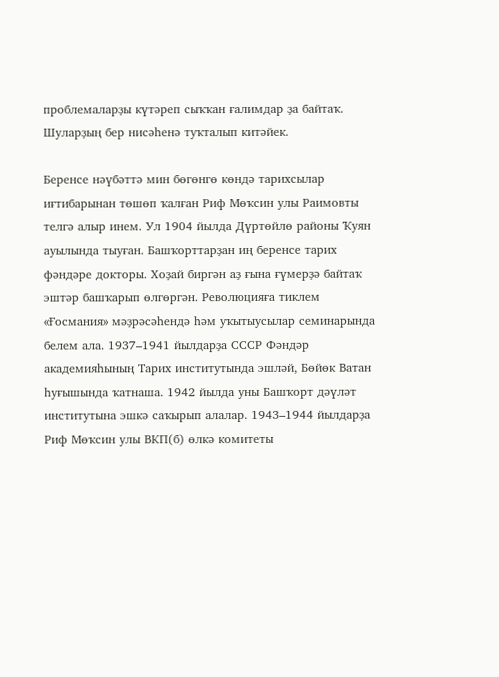проблемаларҙы күтәреп сыҡҡан ғалимдар ҙа байтаҡ. Шуларҙың бер нисәһенә туҡталып китәйек.

Беренсе нәүбәттә мин бөгөнгө көндә тарихсылар иғтибарынан төшөп ҡалған Риф Мөҡсин улы Раимовты телгә алыр инем. Ул 1904 йылда Дүртөйлө районы Ҡуян ауылында тыуған. Башҡорттарҙан иң беренсе тарих фәндәре докторы. Хоҙай биргән аҙ ғына ғүмерҙә байтаҡ эштәр башҡарып өлгөргән. Революцияға тиклем «Ғосмания» мәҙрәсәһендә һәм уҡытыусылар семинарында белем ала. 1937–1941 йылдарҙа СССР Фәндәр академияһының Тарих институтында эшләй, Бөйөк Ватан һуғышында ҡатнаша. 1942 йылда уны Башҡорт дәүләт институтына эшкә саҡырып алалар. 1943–1944 йылдарҙа Риф Мөҡсин улы ВКП(б) өлкә комитеты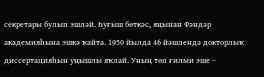секретары булып эшләй. Һуғыш бөткәс, яңынан Фәндәр академияһына эшкә ҡайта. 1950 йылда 46 йәшлендә докторлыҡ диссертацияһын уңышлы яҡлай. Уның төп ғилми эше –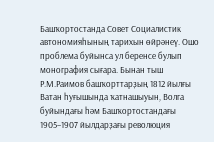Башҡортостанда Совет Социалистик автономияһының тарихын өйрәнеү. Ошо проблема буйынса ул беренсе булып монография сығара. Бынан тыш Р.М.Раимов башҡорттарҙың 1812 йылғы Ватан һуғышында ҡатнашыуын, Волга буйындағы һәм Башҡортостандағы 1905–1907 йылдарҙағы революция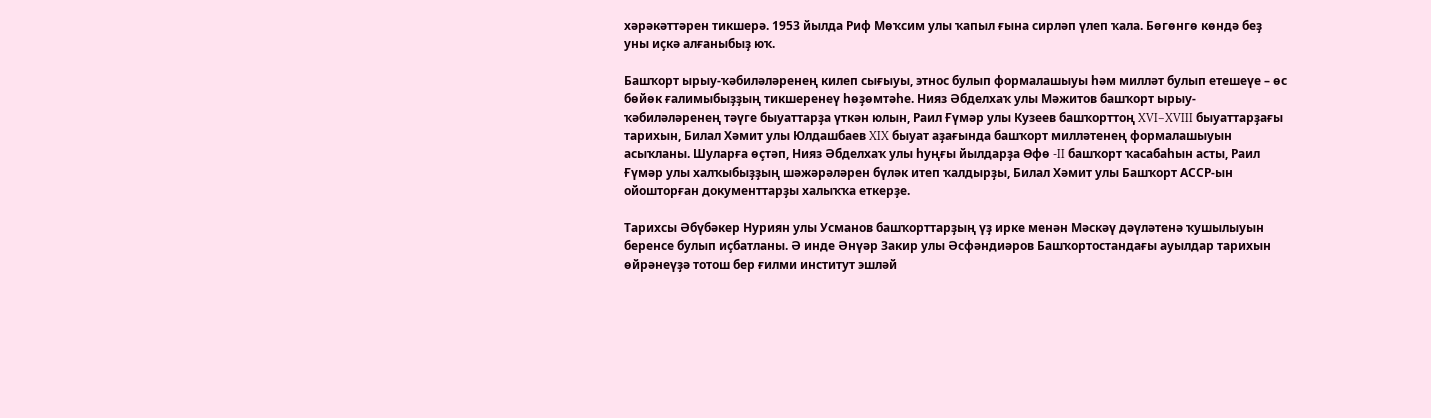хәрәкәттәрен тикшерә. 1953 йылда Риф Мөҡсим улы ҡапыл ғына сирләп үлеп ҡала. Бөгөнгө көндә беҙ уны иҫкә алғаныбыҙ юҡ.

Башҡорт ырыу-ҡәбиләләренең килеп сығыуы, этнос булып формалашыуы һәм милләт булып етешеүе – өс бөйөк ғалимыбыҙҙың тикшеренеү һөҙөмтәһе. Нияз Әбделхаҡ улы Мәжитов башҡорт ырыу-ҡәбиләләренең тәүге быуаттарҙа үткән юлын, Раил Ғүмәр улы Кузеев башҡорттоң XVI–XVIII быуаттарҙағы тарихын, Билал Хәмит улы Юлдашбаев XIX быуат аҙағында башҡорт милләтенең формалашыуын асыҡланы. Шуларға өҫтәп, Нияз Әбделхаҡ улы һуңғы йылдарҙа Өфө -II башҡорт ҡасабаһын асты, Раил Ғүмәр улы халҡыбыҙҙың шәжәрәләрен бүләк итеп ҡалдырҙы, Билал Хәмит улы Башҡорт АССР-ын ойошторған документтарҙы халыҡҡа еткерҙе.

Тарихсы Әбүбәкер Нуриян улы Усманов башҡорттарҙың үҙ ирке менән Мәскәү дәүләтенә ҡушылыуын беренсе булып иҫбатланы. Ә инде Әнүәр Закир улы Әсфәндиәров Башҡортостандағы ауылдар тарихын өйрәнеүҙә тотош бер ғилми институт эшләй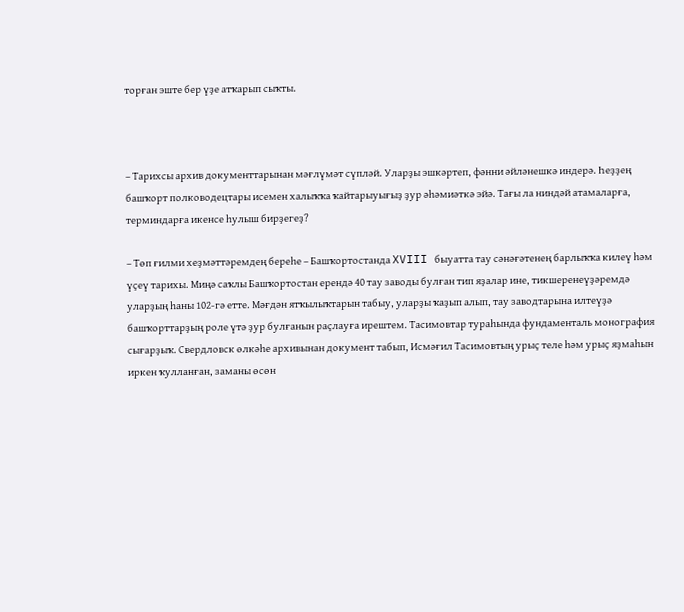торған эште бер үҙе атҡарып сыҡты.



– Тарихсы архив документтарынан мәғлүмәт сүпләй. Уларҙы эшкәртеп, фәнни әйләнешкә индерә. Һеҙҙең башҡорт полководецтары исемен халыҡҡа ҡайтарыуығыҙ ҙур әһәмиәткә эйә. Тағы ла ниндәй атамаларға, терминдарға икенсе һулыш бирҙегеҙ?

– Төп ғилми хеҙмәттәремдең береһе – Башҡортостанда XVIII быуатта тау сәнәғәтенең барлыҡҡа килеү һәм үҫеү тарихы. Миңә саҡлы Башҡортостан ерендә 40 тау заводы булған тип яҙалар ине, тикшеренеүҙәремдә уларҙың һаны 102-гә етте. Мәғдән ятҡылыҡтарын табыу, уларҙы ҡаҙып алып, тау заводтарына илтеүҙә башҡорттарҙың роле үтә ҙур булғанын раҫлауға ирештем. Тасимовтар тураһында фундаменталь монография сығарҙыҡ. Свердловск өлкәһе архивынан документ табып, Исмәғил Тасимовтың урыҫ теле һәм урыҫ яҙмаһын иркен ҡулланған, заманы өсөн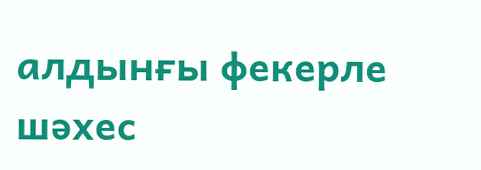алдынғы фекерле шәхес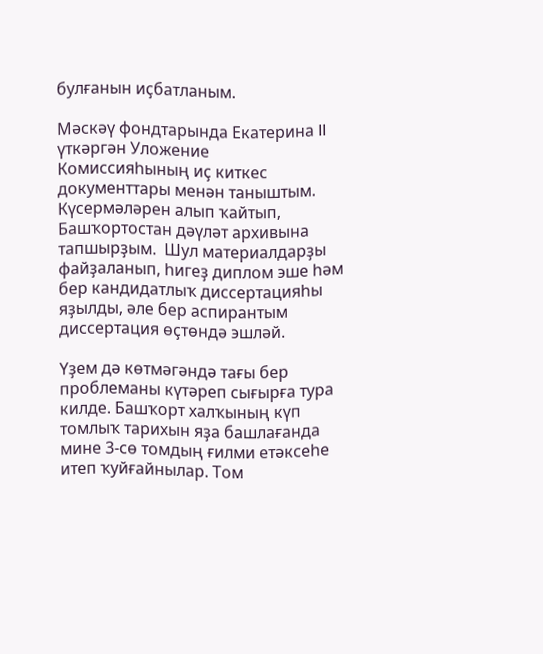булғанын иҫбатланым.

Мәскәү фондтарында Екатерина II үткәргән Уложение Комиссияһының иҫ киткес документтары менән таныштым. Күсермәләрен алып ҡайтып, Башҡортостан дәүләт архивына тапшырҙым.  Шул материалдарҙы файҙаланып, һигеҙ диплом эше һәм бер кандидатлыҡ диссертацияһы яҙылды, әле бер аспирантым диссертация өҫтөндә эшләй.

Үҙем дә көтмәгәндә тағы бер проблеманы күтәреп сығырға тура килде. Башҡорт халҡының күп томлыҡ тарихын яҙа башлағанда мине 3-сө томдың ғилми етәксеһе итеп ҡуйғайнылар. Том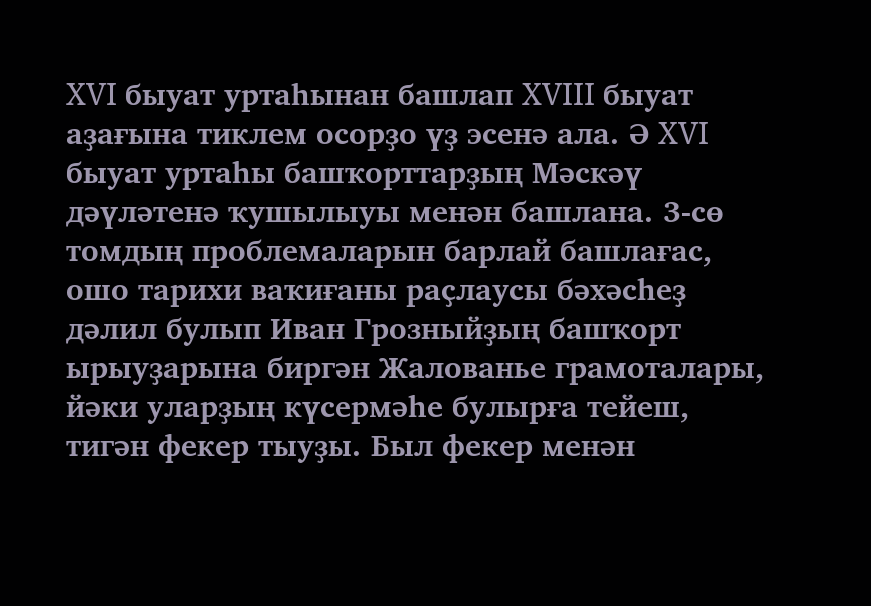XVI быуат уртаһынан башлап XVIII быуат аҙағына тиклем осорҙо үҙ эсенә ала. Ә XVI быуат уртаһы башҡорттарҙың Мәскәү дәүләтенә ҡушылыуы менән башлана. 3-сө томдың проблемаларын барлай башлағас, ошо тарихи ваҡиғаны раҫлаусы бәхәсһеҙ дәлил булып Иван Грозныйҙың башҡорт ырыуҙарына биргән Жалованье грамоталары, йәки уларҙың күсермәһе булырға тейеш, тигән фекер тыуҙы. Был фекер менән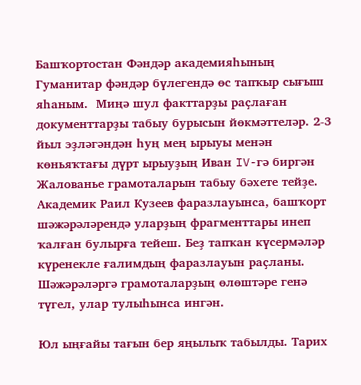Башҡортостан Фәндәр академияһының Гуманитар фәндәр бүлегендә өс тапҡыр сығыш яһаным.  Миңә шул факттарҙы раҫлаған документтарҙы табыу бурысын йөкмәттеләр. 2-3 йыл эҙләгәндән һуң мең ырыуы менән көньяҡтағы дүрт ырыуҙың Иван IV-гә биргән Жалованье грамоталарын табыу бәхете тейҙе. Академик Раил Кузеев фаразлауынса, башҡорт шәжәрәләрендә уларҙың фрагменттары инеп ҡалған булырға тейеш. Беҙ тапҡан күсермәләр күренекле ғалимдың фаразлауын раҫланы. Шәжәрәләргә грамоталарҙың өлөштәре генә түгел, улар тулыһынса ингән.

Юл ыңғайы тағын бер яңылыҡ табылды. Тарих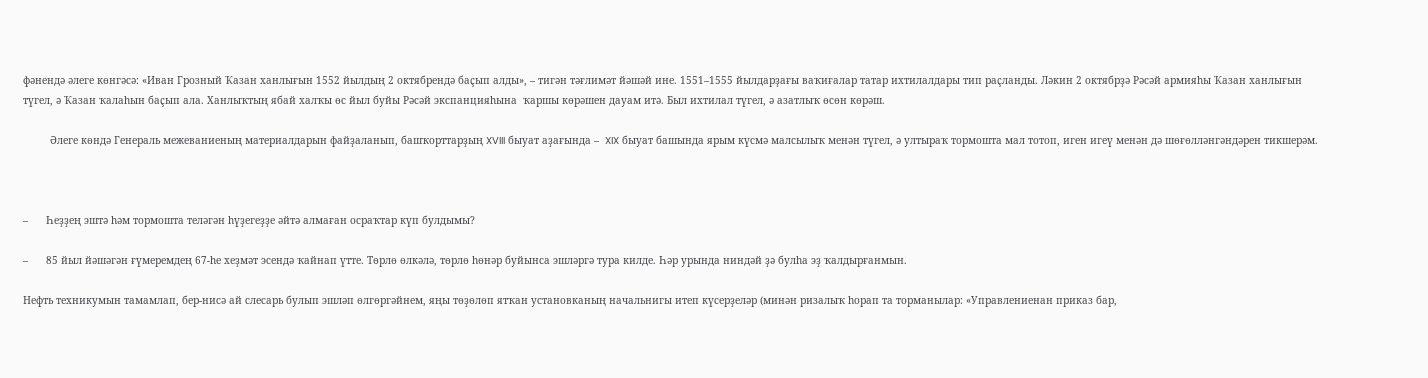фәнендә әлеге көнгәсә: «Иван Грозный Ҡазан ханлығын 1552 йылдың 2 октябрендә баҫып алды», – тигән тәғлимәт йәшәй ине. 1551–1555 йылдарҙағы ваҡиғалар татар ихтилалдары тип раҫланды. Ләкин 2 октябрҙә Рәсәй армияһы Ҡазан ханлығын түгел, ә Ҡазан ҡалаһын баҫып ала. Ханлыҡтың ябай халҡы өс йыл буйы Рәсәй экспанцияһына  ҡаршы көрәшен дауам итә. Был ихтилал түгел, ә азатлыҡ өсөн көрәш.

         Әлеге көндә Генераль межеваниеның материалдарын файҙаланып, башҡорттарҙың XVIII быуат аҙағында –  XIX быуат башында ярым күсмә малсылыҡ менән түгел, ә ултыраҡ тормошта мал тотоп, иген игеү менән дә шөғөлләнгәндәрен тикшерәм.



–      Һеҙҙең эштә һәм тормошта теләгән һүҙегеҙҙе әйтә алмаған осраҡтар күп булдымы?

–      85 йыл йәшәгән ғүмеремдең 67-һе хеҙмәт эсендә ҡайнап үтте. Төрлө өлкәлә, төрлө һөнәр буйынса эшләргә тура килде. Һәр урында ниндәй ҙә булһа эҙ ҡалдырғанмын.

Нефть техникумын тамамлап, бер-нисә ай слесарь булып эшләп өлгөргәйнем, яңы төҙөлөп ятҡан установканың начальнигы итеп күсерҙеләр (минән ризалыҡ һорап та торманылар: «Управлениенан приказ бар,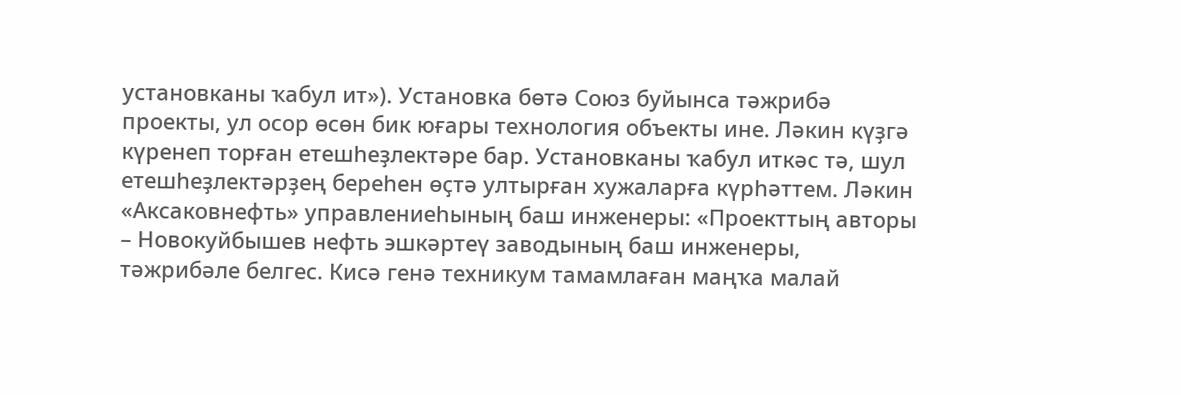установканы ҡабул ит»). Установка бөтә Союз буйынса тәжрибә проекты, ул осор өсөн бик юғары технология объекты ине. Ләкин күҙгә күренеп торған етешһеҙлектәре бар. Установканы ҡабул иткәс тә, шул етешһеҙлектәрҙең береһен өҫтә ултырған хужаларға күрһәттем. Ләкин «Аксаковнефть» управлениеһының баш инженеры: «Проекттың авторы – Новокуйбышев нефть эшкәртеү заводының баш инженеры, тәжрибәле белгес. Кисә генә техникум тамамлаған маңҡа малай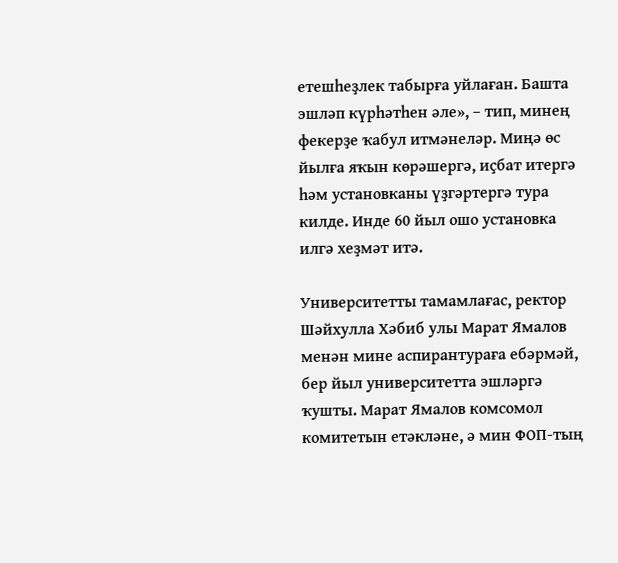етешһеҙлек табырға уйлаған. Башта эшләп күрһәтһен әле», – тип, минең фекерҙе ҡабул итмәнеләр. Миңә өс йылға яҡын көрәшергә, иҫбат итергә һәм установканы үҙгәртергә тура килде. Инде 60 йыл ошо установка илгә хеҙмәт итә.

Университетты тамамлағас, ректор Шәйхулла Хәбиб улы Марат Ямалов менән мине аспирантураға ебәрмәй, бер йыл университетта эшләргә ҡушты. Марат Ямалов комсомол комитетын етәкләне, ә мин ФОП-тың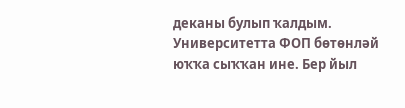деканы булып ҡалдым. Университетта ФОП бөтөнләй юҡҡа сыҡҡан ине. Бер йыл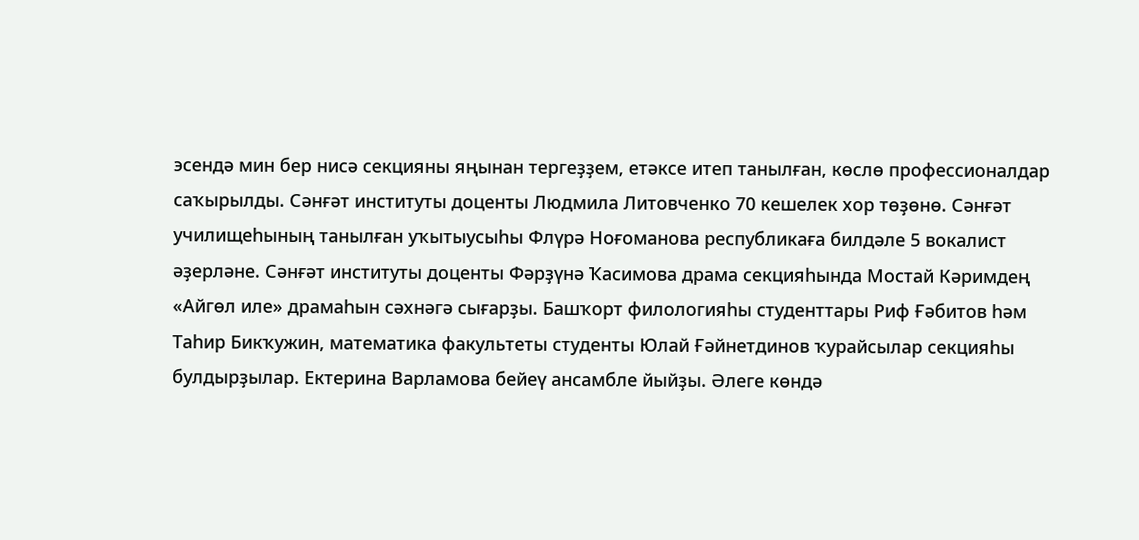эсендә мин бер нисә секцияны яңынан тергеҙҙем, етәксе итеп танылған, көслө профессионалдар саҡырылды. Сәнғәт институты доценты Людмила Литовченко 70 кешелек хор төҙөнө. Сәнғәт училищеһының танылған уҡытыусыһы Флүрә Ноғоманова республикаға билдәле 5 вокалист әҙерләне. Сәнғәт институты доценты Фәрҙүнә Ҡасимова драма секцияһында Мостай Кәримдең «Айгөл иле» драмаһын сәхнәгә сығарҙы. Башҡорт филологияһы студенттары Риф Ғәбитов һәм Таһир Бикҡужин, математика факультеты студенты Юлай Ғәйнетдинов ҡурайсылар секцияһы булдырҙылар. Ектерина Варламова бейеү ансамбле йыйҙы. Әлеге көндә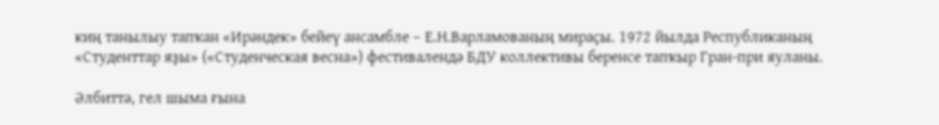киң танылыу тапҡан «Ирәндек» бейеү ансамбле – Е.Н.Варламованың мираҫы. 1972 йылда Республиканың «Студенттар яҙы» («Студенческая весна») фестивалендә БДУ коллективы беренсе тапҡыр Гран-при яуланы.

Әлбиттә, гел шыма ғына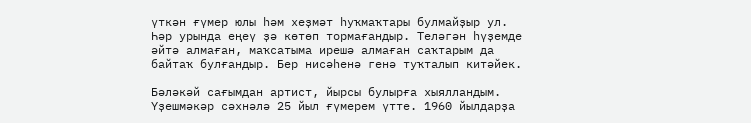үткән ғүмер юлы һәм хеҙмәт һуҡмаҡтары булмайҙыр ул. Һәр урында еңеү ҙә көтөп тормағандыр. Теләгән һүҙемде әйтә алмаған, маҡсатыма ирешә алмаған саҡтарым да байтаҡ булғандыр. Бер нисәһенә генә туҡталып китәйек.

Бәләкәй сағымдан артист, йырсы булырға хыялландым. Үҙешмәкәр сәхнәлә 25 йыл ғүмерем үтте. 1960 йылдарҙа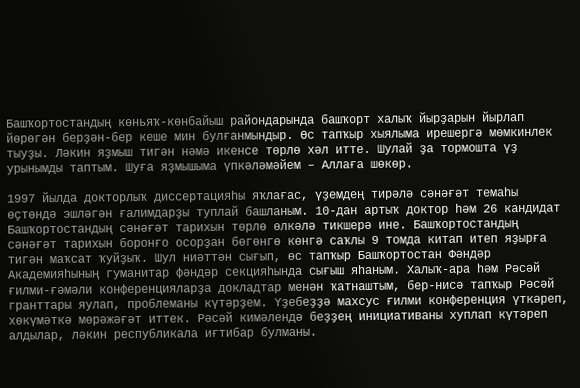Башҡортостандың көньяҡ-көнбайыш райондарында башҡорт халыҡ йырҙарын йырлап йөрөгән берҙән-бер кеше мин булғанмындыр. Өс тапҡыр хыялыма ирешергә мөмкинлек тыуҙы. Ләкин яҙмыш тигән нәмә икенсе төрлө хәл итте. Шулай ҙа тормошта үҙ урынымды таптым. Шуға яҙмышыма үпкәләмәйем – Аллаға шөкөр.

1997 йылда докторлыҡ диссертацияһы яҡлағас, үҙемдең тирәлә сәнәғәт темаһы өҫтөндә эшләгән ғалимдарҙы туплай башланым. 10-дан артыҡ доктор һәм 26 кандидат Башҡортостандың сәнәғәт тарихын төрлө өлкәлә тикшерә ине. Башҡортостандың сәнәғәт тарихын боронғо осорҙан бөгөнгө көнгә саҡлы 9 томда китап итеп яҙырға тигән маҡсат ҡуйҙыҡ. Шул ниәттән сығып, өс тапҡыр Башҡортостан Фәндәр Академияһының гуманитар фәндәр секцияһында сығыш яһаным. Халыҡ-ара һәм Рәсәй ғилми-ғәмәли конференцияларҙа докладтар менән ҡатнаштым, бер-нисә тапҡыр Рәсәй гранттары яулап, проблеманы күтәрҙем. Үҙебеҙҙә махсус ғилми конференция үткәреп, хөкүмәткә мөрәжәғәт иттек. Рәсәй кимәлендә беҙҙең инициативаны хуплап күтәреп алдылар, ләкин республикала иғтибар булманы.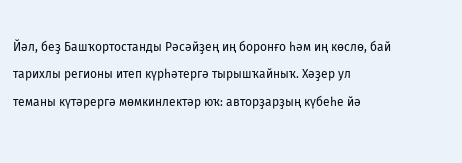Йәл, беҙ Башҡортостанды Рәсәйҙең иң боронғо һәм иң көслө, бай тарихлы регионы итеп күрһәтергә тырышҡайныҡ. Хәҙер ул теманы күтәрергә мөмкинлектәр юҡ: авторҙарҙың күбеһе йә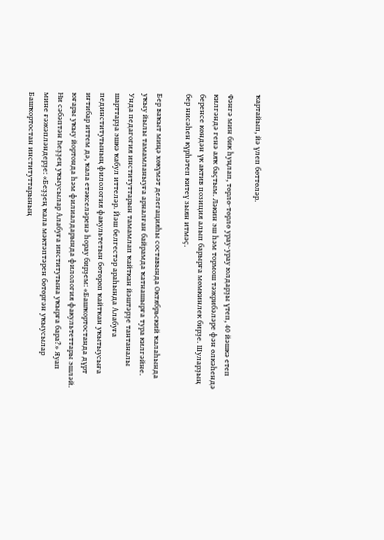ҡартайып, йә үлеп бөттөләр.

Фәнгә мин бик һуңлап, төрлө-төрлө урау-урау юлдарҙы үтеп, 40 йәшкә етеп килгәндә генә аяҡ баҫтым. Ләкин эш һәм тормош тәжрибәләре фән өлкәһендә беренсе көндән үк актив позиция алып барырға мөмкинлек бирҙе. Шуларҙың бер нисәһен күрһәтеп китеү зыян итмәҫ.

Бер ваҡыт миңә хөкүмәт делегацияһы составында Октябрьский ҡалаһында уҡыу йылы тамамланыуға арналған байрамда ҡатнашырға тура килгәйне. Унда педагогия институттарын тамамлап ҡайткан йәштәрҙе тантаналы шарттарҙа эшкә ҡабул иттеләр. Йәш белгестәр араһында Алабуға пединститутының филология факультетын бөтөрөп ҡайтҡан уҡытыусыға иғтибар иттем дә, ҡала етәкселәренә һорау бирҙем: «Башҡортостанда дүрт юғары уҡыу йортонда һәм филиалдарында филология факультеттары эшләй. Ни сәбәптән Һеҙҙең уҡыусылар Алабуға институтына уҡырға бара?» Яуап мине ғәжәпләндерҙе: «Беҙҙең ҡала мәктәптәрен бөтөргән уҡыусылар Башҡортостан институттарының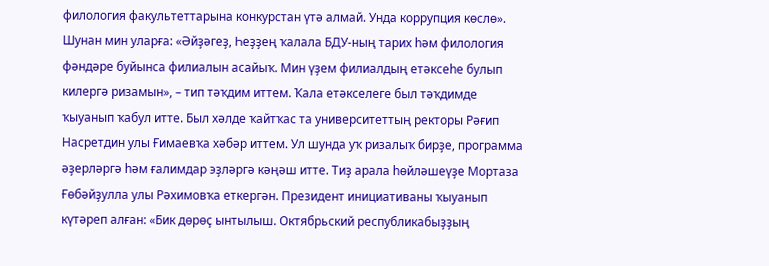филология факультеттарына конкурстан үтә алмай. Унда коррупция көслө». Шунан мин уларға: «Әйҙәгеҙ, Һеҙҙең ҡалала БДУ-ның тарих һәм филология фәндәре буйынса филиалын асайыҡ. Мин үҙем филиалдың етәксеһе булып килергә ризамын», – тип тәҡдим иттем. Ҡала етәкселеге был тәҡдимде ҡыуанып ҡабул итте. Был хәлде ҡайтҡас та университеттың ректоры Рәғип Насретдин улы Ғимаевҡа хәбәр иттем. Ул шунда уҡ ризалыҡ бирҙе, программа әҙерләргә һәм ғалимдар эҙләргә кәңәш итте. Тиҙ арала һөйләшеүҙе Мортаза Ғөбәйҙулла улы Рәхимовҡа еткергән. Президент инициативаны ҡыуанып күтәреп алған: «Бик дөрөҫ ынтылыш. Октябрьский республикабыҙҙың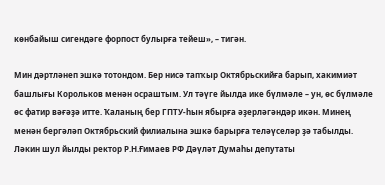көнбайыш сигендәге форпост булырға тейеш», – тигән.

Мин дәртләнеп эшкә тотондом. Бер нисә тапҡыр Октябрьскийға барып, хакимиәт башлығы Корольков менән осраштым. Ул тәүге йылда ике бүлмәле – ун, өс бүлмәле өс фатир вәғәҙә итте. Ҡаланың бер ГПТУ-һын ябырға әҙерләгәндәр икән. Минең менән бергәләп Октябрьский филиалына эшкә барырға теләүселәр ҙә табылды. Ләкин шул йылды ректор Р.Н.Ғимаев РФ Дәүләт Думаһы депутаты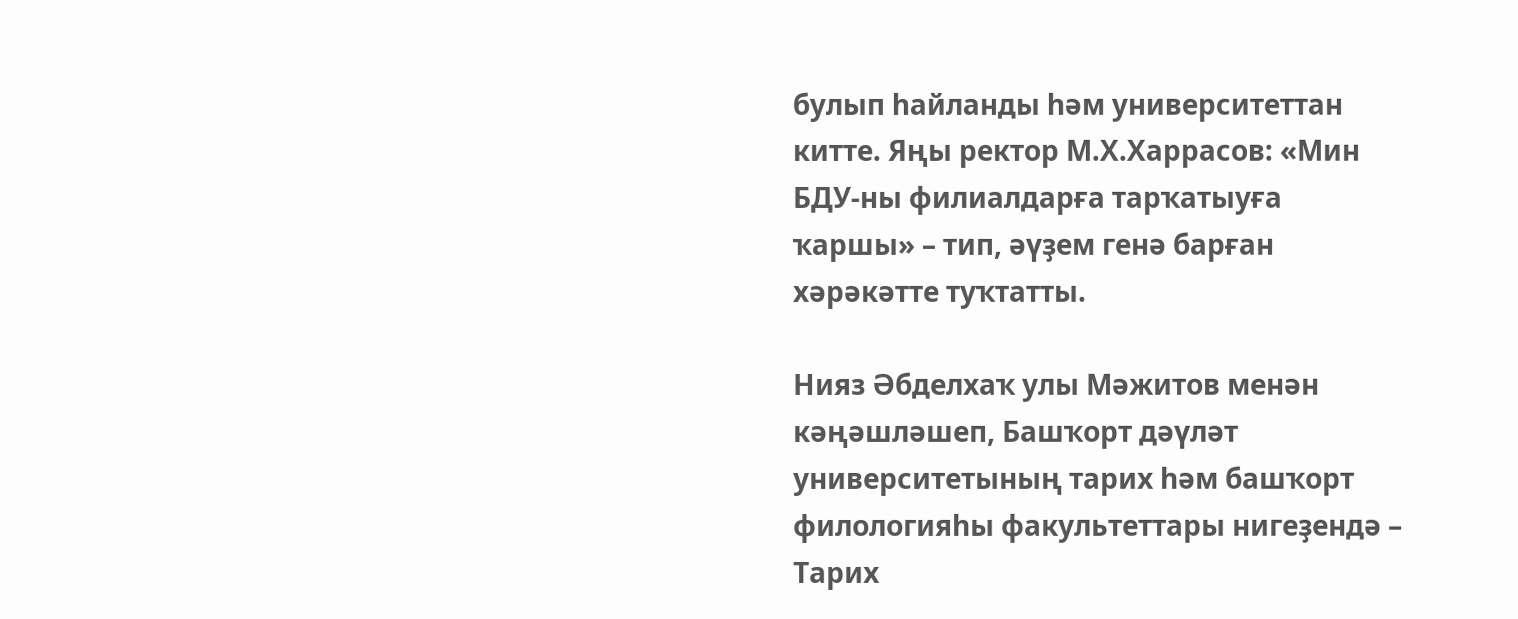булып һайланды һәм университеттан китте. Яңы ректор М.Х.Харрасов: «Мин БДУ-ны филиалдарға тарҡатыуға ҡаршы» – тип, әүҙем генә барған хәрәкәтте туҡтатты.

Нияз Әбделхаҡ улы Мәжитов менән кәңәшләшеп, Башҡорт дәүләт университетының тарих һәм башҡорт филологияһы факультеттары нигеҙендә – Тарих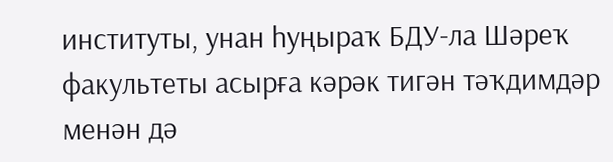институты, унан һуңыраҡ БДУ-ла Шәреҡ факультеты асырға кәрәк тигән тәҡдимдәр менән дә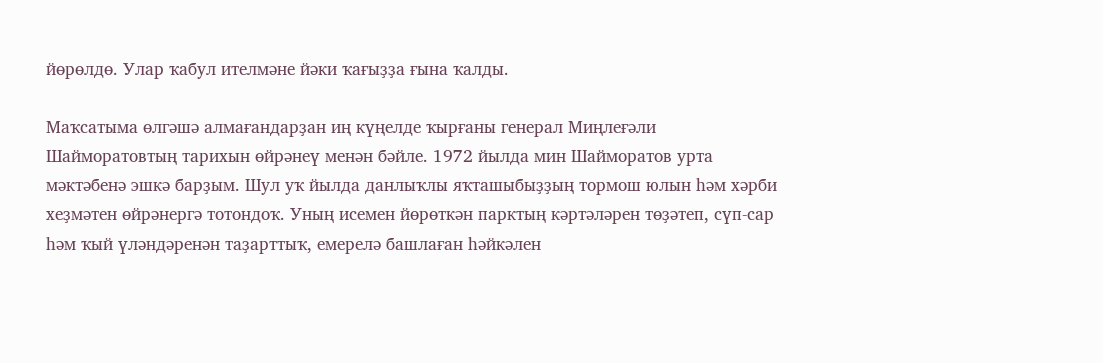йөрөлдө. Улар ҡабул ителмәне йәки ҡағыҙҙа ғына ҡалды.

Маҡсатыма өлгәшә алмағандарҙан иң күңелде ҡырғаны генерал Миңлеғәли Шайморатовтың тарихын өйрәнеү менән бәйле. 1972 йылда мин Шайморатов урта мәктәбенә эшкә барҙым. Шул уҡ йылда данлыҡлы яҡташыбыҙҙың тормош юлын һәм хәрби хеҙмәтен өйрәнергә тотондоҡ. Уның исемен йөрөткән парктың кәртәләрен төҙәтеп, сүп-сар һәм ҡый үләндәренән таҙарттыҡ, емерелә башлаған һәйкәлен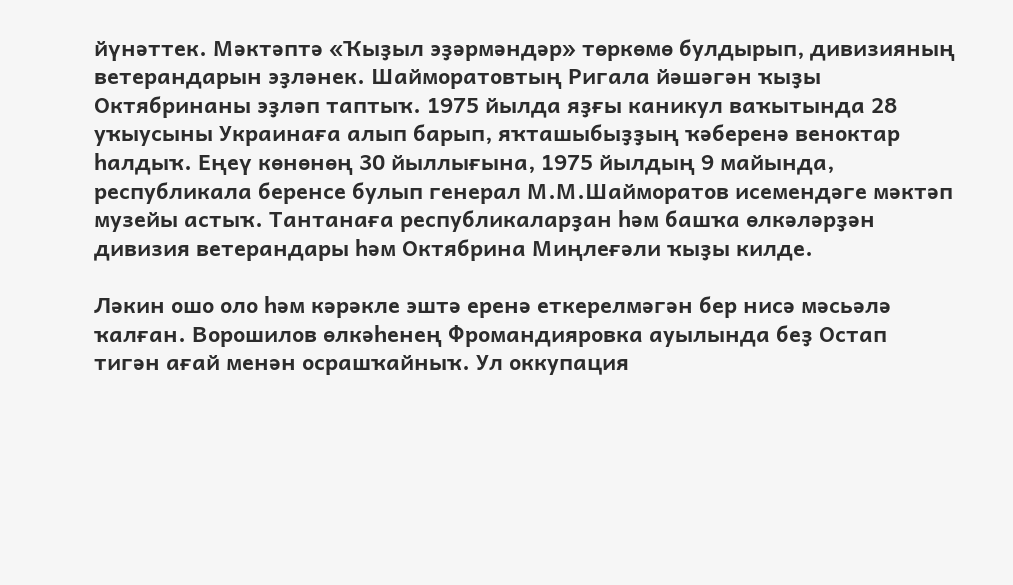йүнәттек. Мәктәптә «Ҡыҙыл эҙәрмәндәр» төркөмө булдырып, дивизияның ветерандарын эҙләнек. Шайморатовтың Ригала йәшәгән ҡыҙы Октябринаны эҙләп таптыҡ. 1975 йылда яҙғы каникул ваҡытында 28 уҡыусыны Украинаға алып барып, яҡташыбыҙҙың ҡәберенә веноктар һалдыҡ. Еңеү көнөнөң 30 йыллығына, 1975 йылдың 9 майында, республикала беренсе булып генерал М.М.Шайморатов исемендәге мәктәп музейы астыҡ. Тантанаға республикаларҙан һәм башҡа өлкәләрҙән дивизия ветерандары һәм Октябрина Миңлеғәли ҡыҙы килде.

Ләкин ошо оло һәм кәрәкле эштә еренә еткерелмәгән бер нисә мәсьәлә ҡалған. Ворошилов өлкәһенең Фромандияровка ауылында беҙ Остап тигән ағай менән осрашҡайныҡ. Ул оккупация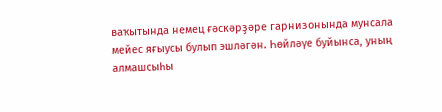ваҡытында немец ғәскәрҙәре гарнизонында мунсала мейес яғыусы булып эшләгән. Һөйләүе буйынса, уның алмашсыһы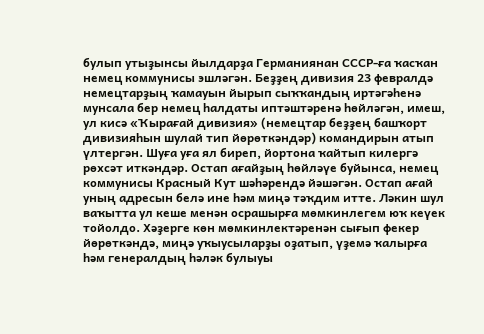булып утыҙынсы йылдарҙа Германиянан СССР-ға ҡасҡан немец коммунисы эшләгән. Беҙҙең дивизия 23 февралдә немецтарҙың ҡамауын йырып сыҡҡандың иртәгәһенә мунсала бер немец һалдаты иптәштәренә һөйләгән, имеш, ул кисә «Ҡырағай дивизия» (немецтар беҙҙең башҡорт дивизияһын шулай тип йөрөткәндәр) командирын атып үлтергән. Шуға уға ял биреп, йортона ҡайтып килергә рөхсәт иткәндәр. Остап ағайҙың һөйләүе буйынса, немец коммунисы Красный Кут шәһәрендә йәшәгән. Остап ағай уның адресын белә ине һәм миңә тәҡдим итте. Ләкин шул ваҡытта ул кеше менән осрашырға мөмкинлегем юҡ кеүек тойолдо. Хәҙерге көн мөмкинлектәренән сығып фекер йөрөткәндә, миңә уҡыусыларҙы оҙатып, үҙемә ҡалырға һәм генералдың һәләк булыуы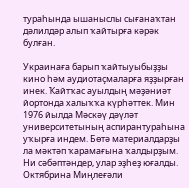тураһында ышаныслы сығанаҡтан дәлилдәр алып ҡайтырға кәрәк булған.

Украинаға барып ҡайтыуыбыҙҙы кино һәм аудиотаҫмаларға яҙҙырған инек. Ҡайтҡас ауылдың мәҙәниәт йортонда халыҡҡа күрһәттек. Мин 1976 йылда Мәскәү дәүләт университетының аспирантураһына уҡырға индем. Бөтә материалдарҙы ла мәктәп ҡарамағына ҡалдырҙым. Ни сәбәптәндер, улар эҙһеҙ юғалды.  Октябрина Миңлеғәли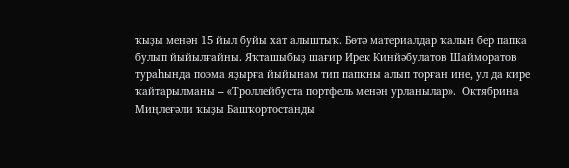ҡыҙы менән 15 йыл буйы хат алыштыҡ. Бөтә материалдар ҡалын бер папка булып йыйылғайны. Яҡташыбыҙ шағир Ирек Кинйәбулатов Шайморатов тураһында поэма яҙырға йыйынам тип папкны алып торған ине, ул да кире ҡайтарылманы – «Троллейбуста портфель менән урланылар».  Октябрина Миңлеғәли ҡыҙы Башҡортостанды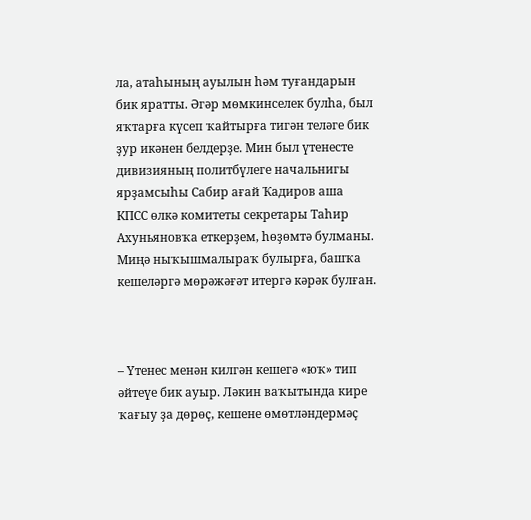ла, атаһының ауылын һәм туғандарын бик яратты. Әгәр мөмкинселек булһа, был яҡтарға күсеп ҡайтырға тигән теләге бик ҙур икәнен белдерҙе. Мин был үтенесте дивизияның политбүлеге начальнигы ярҙамсыһы Сабир ағай Ҡадиров аша КПСС өлкә комитеты секретары Таһир Ахуньяновҡа еткерҙем, һөҙөмтә булманы. Миңә ныҡышмалыраҡ булырға, башҡа кешеләргә мөрәжәғәт итергә кәрәк булған.



– Үтенес менән килгән кешегә «юҡ» тип әйтеүе бик ауыр. Ләкин ваҡытында кире ҡағыу ҙа дөрөҫ, кешене өмөтләндермәҫ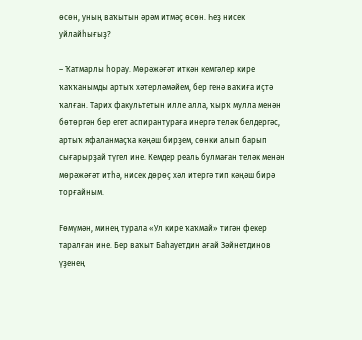өсөн, уның ваҡытын әрәм итмәҫ өсөн. Һеҙ нисек уйлайһығыҙ?

– Ҡатмарлы һорау. Мөрәжәғәт иткән кемгәлер кире ҡаҡҡанымды артыҡ хәтерләмәйем, бер генә ваҡиға иҫтә ҡалған. Тарих факультетын илле алла, ҡырҡ мулла менән бөтөргән бер егет аспирантураға инергә теләк белдергәс, артыҡ яфаланмаҫҡа кәңәш бирҙем, сөнки алып барып сығарырҙай түгел ине. Кемдер реаль булмаған теләк менән мөрәжәғәт итһә, нисек дөрөҫ хәл итергә тип кәңәш бирә торғайным.

Fөмүмән, минең турала «Ул кире ҡаҡмай» тигән фекер таралған ине. Бер ваҡыт Баһауетдин ағай Зәйнетдинов үҙенең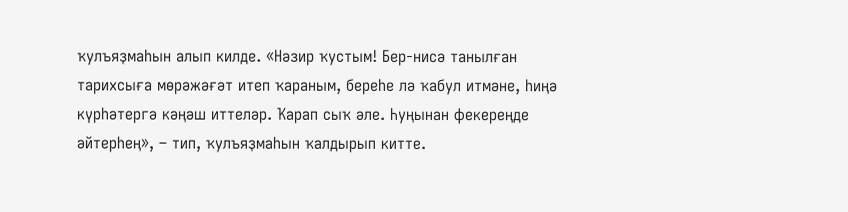ҡулъяҙмаһын алып килде. «Нәзир ҡустым! Бер-нисә танылған тарихсыға мөрәжәғәт итеп ҡараным, береһе лә ҡабул итмәне, һиңә күрһәтергә кәңәш иттеләр. Ҡарап сыҡ әле. Һуңынан фекереңде әйтерһең», – тип, ҡулъяҙмаһын ҡалдырып китте.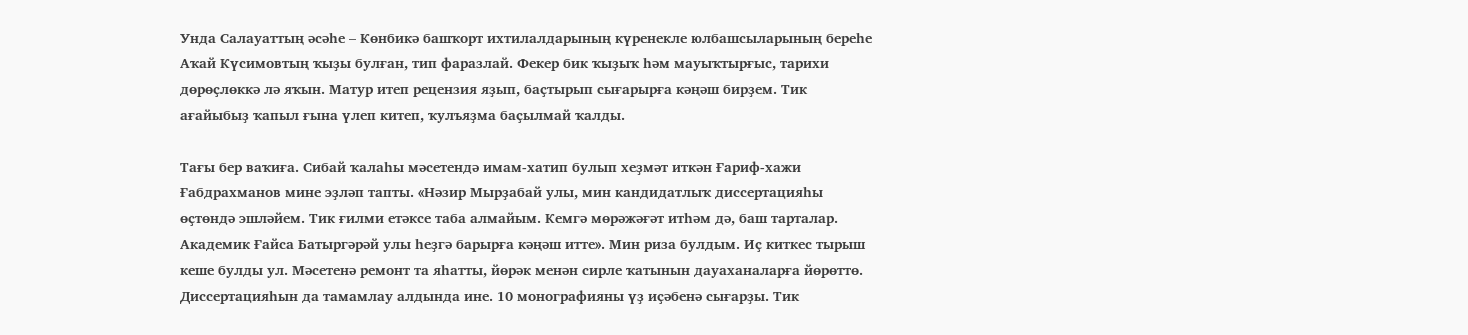Унда Салауаттың әсәһе – Көнбикә башҡорт ихтилалдарының күренекле юлбашсыларының береһе Аҡай Күсимовтың ҡыҙы булған, тип фаразлай. Фекер бик ҡыҙыҡ һәм мауыҡтырғыс, тарихи дөрөҫлөккә лә яҡын. Матур итеп рецензия яҙып, баҫтырып сығарырға кәңәш бирҙем. Тик ағайыбыҙ ҡапыл ғына үлеп китеп, ҡулъяҙма баҫылмай ҡалды.

Тағы бер ваҡиға. Сибай ҡалаһы мәсетендә имам-хатип булып хеҙмәт иткән Ғариф-хажи Ғабдрахманов мине эҙләп тапты. «Нәзир Мырҙабай улы, мин кандидатлыҡ диссертацияһы өҫтөндә эшләйем. Тик ғилми етәксе таба алмайым. Кемгә мөрәжәғәт итһәм дә, баш тарталар. Академик Ғайса Батыргәрәй улы һеҙгә барырға кәңәш итте». Мин риза булдым. Иҫ киткес тырыш кеше булды ул. Мәсетенә ремонт та яһатты, йөрәк менән сирле ҡатынын дауаханаларға йөрөттө. Диссертацияһын да тамамлау алдында ине. 10 монографияны үҙ иҫәбенә сығарҙы. Тик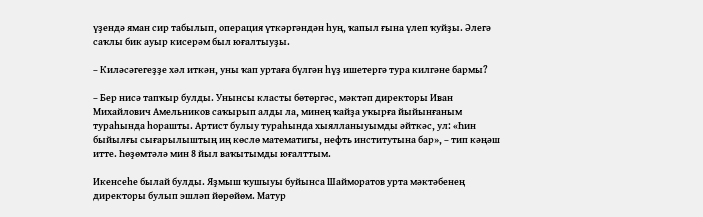үҙендә яман сир табылып, операция үткәргәндән һуң, ҡапыл ғына үлеп ҡуйҙы. Әлегә саҡлы бик ауыр кисерәм был юғалтыуҙы.

– Киләсәгегеҙҙе хәл иткән, уны ҡап уртаға бүлгән һүҙ ишетергә тура килгәне бармы?

– Бер нисә тапҡыр булды. Унынсы класты бөтөргәс, мәктәп директоры Иван Михайлович Амельников саҡырып алды ла, минең ҡайҙа уҡырға йыйынғаным тураһында һорашты. Артист булыу тураһында хыялланыуымды әйткәс, ул: «Һин быйылғы сығарылыштың иң көслө математигы, нефть институтына бар», – тип кәңәш итте. Һөҙөмтәлә мин 8 йыл ваҡытымды юғалттым.

Икенсеһе былай булды. Яҙмыш ҡушыуы буйынса Шайморатов урта мәктәбенең директоры булып эшләп йөрөйөм. Матур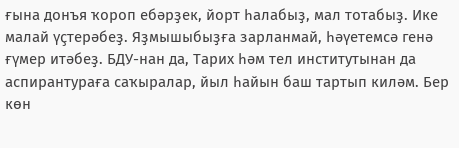ғына донъя ҡороп ебәрҙек, йорт һалабыҙ, мал тотабыҙ. Ике малай үҫтерәбеҙ. Яҙмышыбыҙға зарланмай, һәүетемсә генә ғүмер итәбеҙ. БДУ-нан да, Тарих һәм тел институтынан да аспирантураға саҡыралар, йыл һайын баш тартып киләм. Бер көн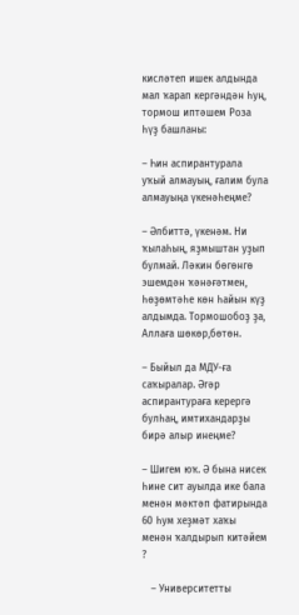кисләтеп ишек алдында мал ҡарап кергәндән һуң, тормош иптәшем Роза һүҙ башланы:

– Һин аспирантурала уҡый алмауың, ғалим була алмауыңа үкенәһеңме?

– Әлбиттә, үкенәм. Ни ҡылаһың, яҙмыштан уҙып булмай. Ләкин бөгөнгө эшемдән ҡәнәғәтмен, һөҙөмтәһе көн һайын күҙ алдымда. Тормошобоҙ ҙа, Аллаға шөкөр,бөтөн.

– Быйыл да МДУ-ға саҡыралар. Әгәр аспирантураға керергә булһаң, имтихандарҙы бирә алыр инеңме?

– Шигем юҡ. Ә бына нисек һине сит ауылда ике бала менән мәктәп фатирында 60 һум хеҙмәт хаҡы менән ҡалдырып китәйем ?

   – Университетты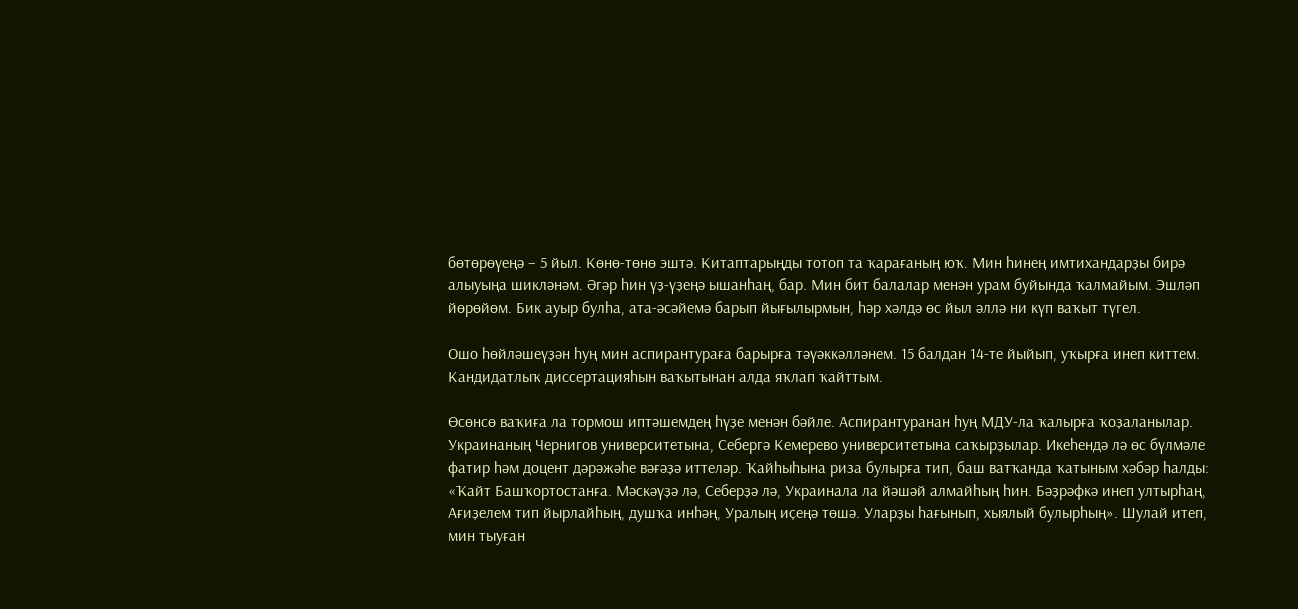бөтөрөүеңә – 5 йыл. Көнө-төнө эштә. Китаптарыңды тотоп та ҡарағаның юҡ. Мин һинең имтихандарҙы бирә алыуыңа шикләнәм. Әгәр һин үҙ-үҙеңә ышанһаң, бар. Мин бит балалар менән урам буйында ҡалмайым. Эшләп йөрөйөм. Бик ауыр булһа, ата-әсәйемә барып йығылырмын, һәр хәлдә өс йыл әллә ни күп ваҡыт түгел.

Ошо һөйләшеүҙән һуң мин аспирантураға барырға тәүәккәлләнем. 15 балдан 14-те йыйып, уҡырға инеп киттем. Кандидатлыҡ диссертацияһын ваҡытынан алда яҡлап ҡайттым.

Өсөнсө ваҡиға ла тормош иптәшемдең һүҙе менән бәйле. Аспирантуранан һуң МДУ-ла ҡалырға ҡоҙаланылар. Украинаның Чернигов университетына, Себергә Кемерево университетына саҡырҙылар. Икеһендә лә өс бүлмәле фатир һәм доцент дәрәжәһе вәғәҙә иттеләр. Ҡайһыһына риза булырға тип, баш ватҡанда ҡатыным хәбәр һалды: «Ҡайт Башҡортостанға. Мәскәүҙә лә, Себерҙә лә, Украинала ла йәшәй алмайһың һин. Бәҙрәфкә инеп ултырһаң, Ағиҙелем тип йырлайһың, душҡа инһәң, Уралың иҫеңә төшә. Уларҙы һағынып, хыялый булырһың». Шулай итеп, мин тыуған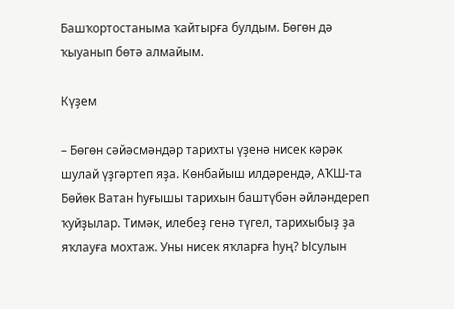Башҡортостаныма ҡайтырға булдым. Бөгөн дә ҡыуанып бөтә алмайым.

Күҙем

– Бөгөн сәйәсмәндәр тарихты үҙенә нисек кәрәк шулай үҙгәртеп яҙа. Көнбайыш илдәрендә, АҠШ-та Бөйөк Ватан һуғышы тарихын баштүбән әйләндереп ҡуйҙылар. Тимәк, илебеҙ генә түгел, тарихыбыҙ ҙа яҡлауға мохтаж. Уны нисек яҡларға һуң? Ысулын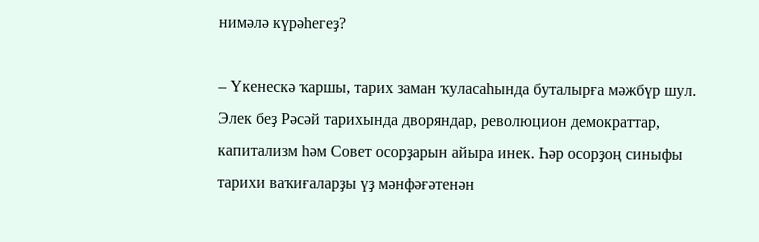нимәлә күрәһегеҙ?

– Үкенескә ҡаршы, тарих заман ҡуласаһында буталырға мәжбүр шул. Элек беҙ Рәсәй тарихында дворяндар, революцион демократтар, капитализм һәм Совет осорҙарын айыра инек. Һәр осорҙоң синыфы тарихи ваҡиғаларҙы үҙ мәнфәғәтенән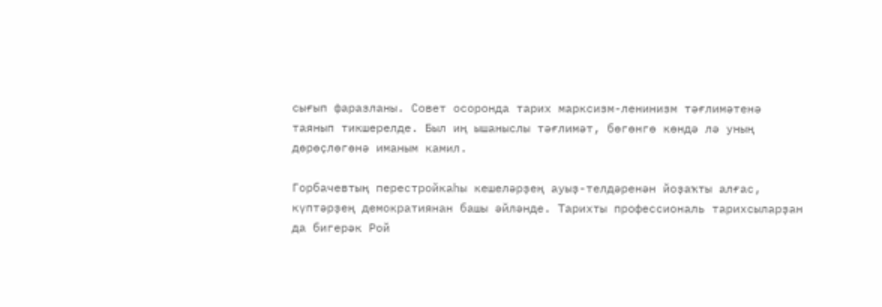сығып фаразланы. Совет осоронда тарих марксизм-ленинизм тәғлимәтенә таянып тикшерелде. Был иң ышаныслы тәғлимәт, бөгөнгө көндә лә уның дөрөҫлөгөнә иманым камил.

Горбачевтың перестройкаһы кешеләрҙең ауыҙ-телдәренән йоҙаҡты алғас, күптәрҙең демократиянан башы әйләнде. Тарихты профессиональ тарихсыларҙан да бигерәк Рой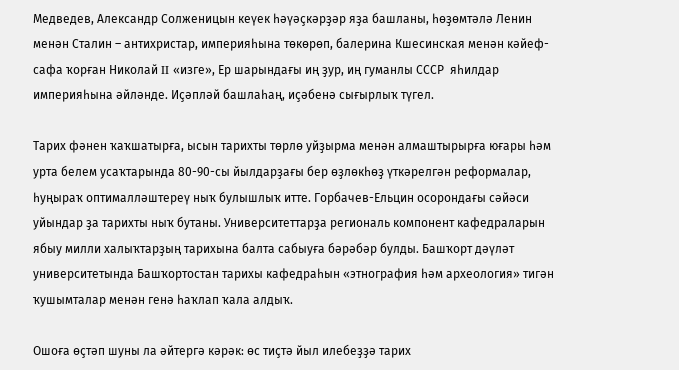Медведев, Александр Солженицын кеүек һәүәҫкәрҙәр яҙа башланы, һөҙөмтәлә Ленин менән Сталин – антихристар, империяһына төкөрөп, балерина Кшесинская менән кәйеф-сафа ҡорған Николай II «изге», Ер шарындағы иң ҙур, иң гуманлы СССР  яһилдар империяһына әйләнде. Иҫәпләй башлаһаң, иҫәбенә сығырлыҡ түгел.

Тарих фәнен ҡаҡшатырға, ысын тарихты төрлө уйҙырма менән алмаштырырға юғары һәм урта белем усаҡтарында 80-90-сы йылдарҙағы бер өҙлөкһөҙ үткәрелгән реформалар, һуңыраҡ оптималләштереү ныҡ булышлыҡ итте. Горбачев-Ельцин осорондағы сәйәси уйындар ҙа тарихты ныҡ бутаны. Университеттарҙа региональ компонент кафедраларын ябыу милли халыҡтарҙың тарихына балта сабыуға бәрәбәр булды. Башҡорт дәүләт университетында Башҡортостан тарихы кафедраһын «этнография һәм археология» тигән ҡушымталар менән генә һаҡлап ҡала алдыҡ.

Ошоға өҫтәп шуны ла әйтергә кәрәк: өс тиҫтә йыл илебеҙҙә тарих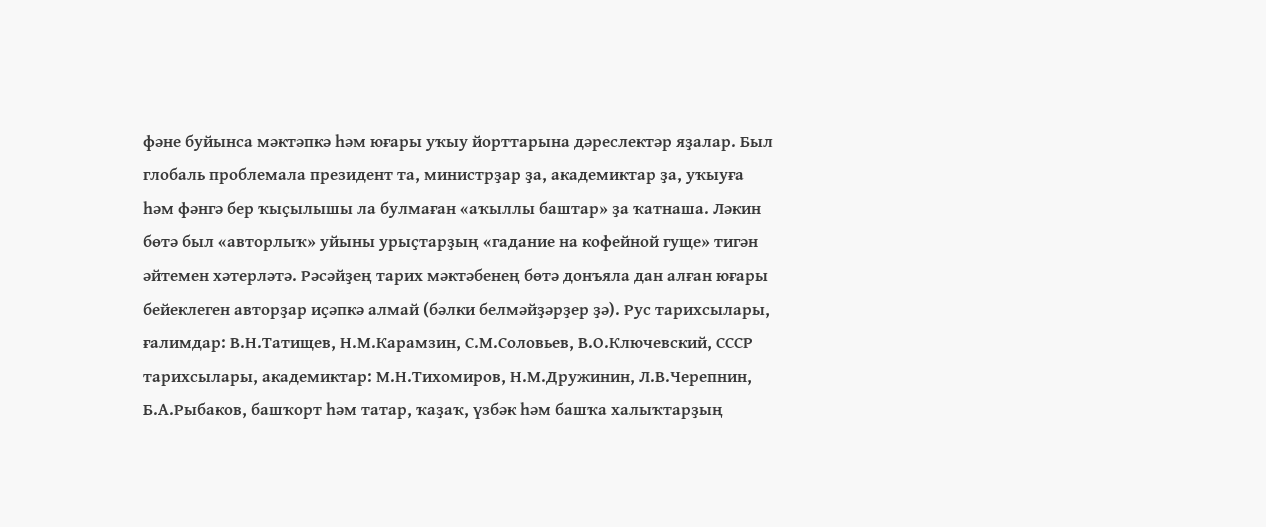фәне буйынса мәктәпкә һәм юғары уҡыу йорттарына дәреслектәр яҙалар. Был глобаль проблемала президент та, министрҙар ҙа, академиктар ҙа, уҡыуға һәм фәнгә бер ҡыҫылышы ла булмаған «аҡыллы баштар» ҙа ҡатнаша. Ләкин бөтә был «авторлыҡ» уйыны урыҫтарҙың «гадание на кофейной гуще» тигән әйтемен хәтерләтә. Рәсәйҙең тарих мәктәбенең бөтә донъяла дан алған юғары бейеклеген авторҙар иҫәпкә алмай (бәлки белмәйҙәрҙер ҙә). Рус тарихсылары, ғалимдар: В.Н.Татищев, Н.М.Карамзин, С.М.Соловьев, В.О.Ключевский, СССР тарихсылары, академиктар: М.Н.Тихомиров, Н.М.Дружинин, Л.В.Черепнин, Б.А.Рыбаков, башҡорт һәм татар, ҡаҙаҡ, үзбәк һәм башҡа халыҡтарҙың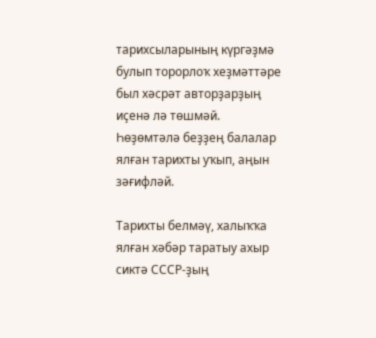тарихсыларының күргәҙмә булып торорлоҡ хеҙмәттәре был хәсрәт авторҙарҙың иҫенә лә төшмәй. Һөҙөмтәлә беҙҙең балалар ялған тарихты уҡып, аңын зәғифләй.

Тарихты белмәү, халыҡҡа ялған хәбәр таратыу ахыр сиктә СССР-ҙың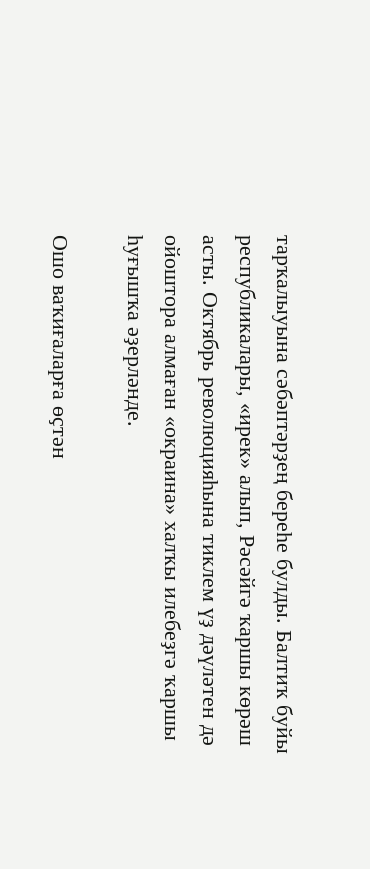тарҡалыуына сәбәптәрҙең береһе булды. Балтиҡ буйы республикалары, «ирек» алып, Рәсәйгә ҡаршы көрәш асты. Октябрь революцияһына тиклем үҙ дәүләтен дә ойоштора алмаған «окраина» халҡы илебеҙгә ҡаршы һуғышҡа әҙерләнде.

Ошо ваҡиғаларға өҫтән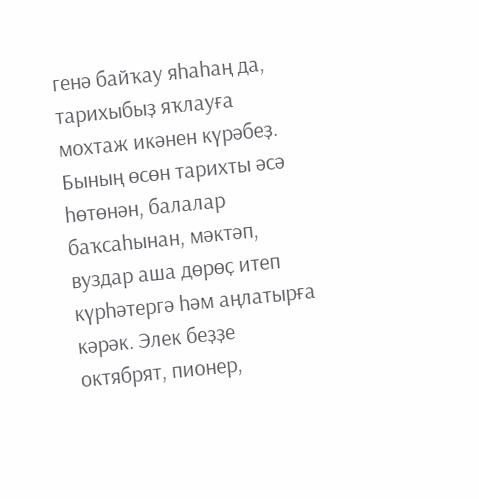генә байҡау яһаһаң да, тарихыбыҙ яҡлауға мохтаж икәнен күрәбеҙ. Бының өсөн тарихты әсә һөтөнән, балалар баҡсаһынан, мәктәп, вуздар аша дөрөҫ итеп күрһәтергә һәм аңлатырға кәрәк. Элек беҙҙе октябрят, пионер,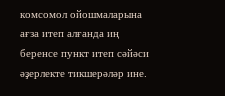комсомол ойошмаларына ағза итеп алғанда иң беренсе пункт итеп сәйәси әҙерлекте тикшерәләр ине.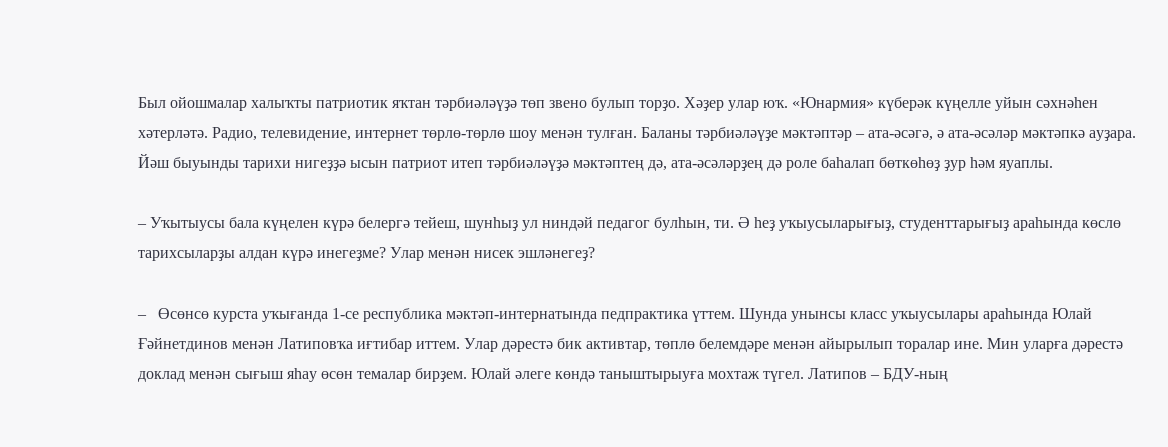Был ойошмалар халыҡты патриотик яҡтан тәрбиәләүҙә төп звено булып торҙо. Хәҙер улар юҡ. «Юнармия» күберәк күңелле уйын сәхнәһен хәтерләтә. Радио, телевидение, интернет төрлө-төрлө шоу менән тулған. Баланы тәрбиәләүҙе мәктәптәр – ата-әсәгә, ә ата-әсәләр мәктәпкә ауҙара. Йәш быуынды тарихи нигеҙҙә ысын патриот итеп тәрбиәләүҙә мәктәптең дә, ата-әсәләрҙең дә роле баһалап бөткөһөҙ ҙур һәм яуаплы.

– Уҡытыусы бала күңелен күрә белергә тейеш, шунһыҙ ул ниндәй педагог булһын, ти. Ә һеҙ уҡыусыларығыҙ, студенттарығыҙ араһында көслө тарихсыларҙы алдан күрә инегеҙме? Улар менән нисек эшләнегеҙ?

–   Өсөнсө курста уҡығанда 1-се республика мәктәп-интернатында педпрактика үттем. Шунда унынсы класс уҡыусылары араһында Юлай Ғәйнетдинов менән Латиповҡа иғтибар иттем. Улар дәрестә бик активтар, төплө белемдәре менән айырылып торалар ине. Мин уларға дәрестә доклад менән сығыш яһау өсөн темалар бирҙем. Юлай әлеге көндә таныштырыуға мохтаж түгел. Латипов – БДУ-ның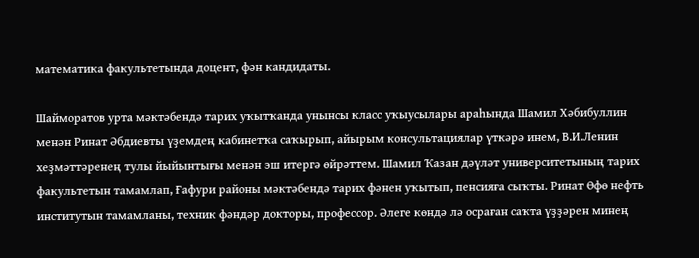математика факультетында доцент, фән кандидаты.

Шайморатов урта мәктәбендә тарих уҡытҡанда унынсы класс уҡыусылары араһында Шамил Хәбибуллин менән Ринат Әбдиевты үҙемдең кабинетҡа саҡырып, айырым консультациялар үткәрә инем, В.И.Ленин хеҙмәттәренең тулы йыйынтығы менән эш итергә өйрәттем. Шамил Ҡазан дәүләт университетының тарих факультетын тамамлап, Ғафури районы мәктәбендә тарих фәнен уҡытып, пенсияға сыҡты. Ринат Өфө нефть институтын тамамланы, техник фәндәр докторы, профессор. Әлеге көндә лә осраған саҡта үҙҙәрен минең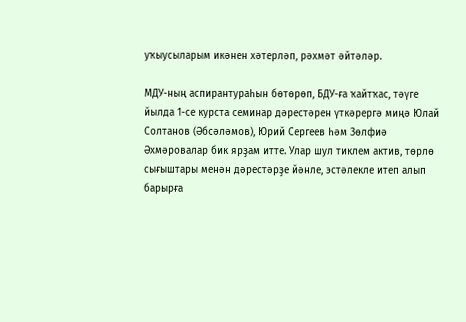уҡыусыларым икәнен хәтерләп, рәхмәт әйтәләр.

МДУ-ның аспирантураһын бөтөрөп, БДУ-ға ҡайтҡас, тәүге йылда 1-се курста семинар дәрестәрен үткәрергә миңә Юлай Солтанов (Әбсәләмов), Юрий Сергеев һәм Зөлфиә Әхмәровалар бик ярҙам итте. Улар шул тиклем актив, төрлө сығыштары менән дәрестәрҙе йәнле, эстәлекле итеп алып барырға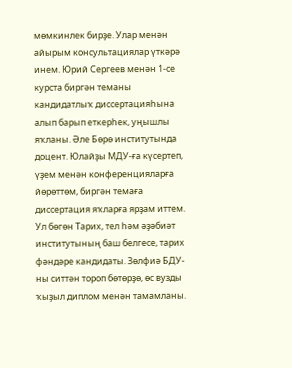мөмкинлек бирҙе. Улар менән айырым консультациялар үткәрә инем. Юрий Сергеев менән 1-се курста биргән теманы кандидатлыҡ диссертацияһына алып барып еткерһек, уңышлы яҡланы. Әле Бөрө институтында доцент. Юлайҙы МДУ-ға күсертеп, үҙем менән конференцияларға йөрөттөм, биргән темаға диссертация яҡларға ярҙам иттем. Ул бөгөн Тарих, тел һәм әҙәбиәт институтының баш белгесе, тарих фәндәре кандидаты. Зөлфиә БДУ-ны ситтән тороп бөтөрҙө, өс вузды ҡыҙыл диплом менән тамамланы.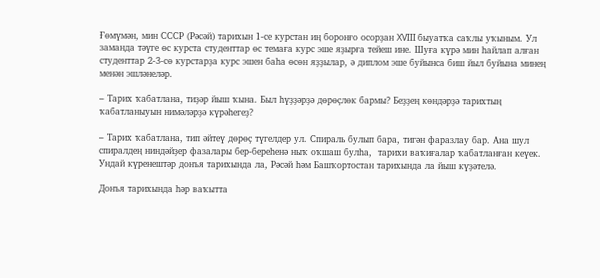Ғөмүмән, мин СССР (Рәсәй) тарихын 1-се курстан иң боронғо осорҙан XVIII быуатҡа саҡлы уҡыным. Ул заманда тәүге өс курста студенттар өс темаға курс эше яҙырға тейеш ине. Шуға күрә мин һайлап алған студенттар 2-3-сө курстарҙа курс эшен баһа өсөн яҙҙылар, ә диплом эше буйынса биш йыл буйына минең менән эшләнеләр.

– Тарих ҡабатлана, тиҙәр йыш ҡына. Был һүҙҙәрҙә дөрөҫлөк бармы? Беҙҙең көндәрҙә тарихтың ҡабатланыуын нимәләрҙә күрәһегеҙ?

– Тарих ҡабатлана, тип әйтеү дөрөҫ түгелдер ул. Спираль булып бара, тигән фаразлау бар. Ана шул спиралдең ниндәйҙер фазалары бер-береһенә ныҡ оҡшаш булһа,  тарихи ваҡиғалар ҡабатланған кеүек. Ундай күренештәр донъя тарихында ла, Рәсәй һәм Башҡортостан тарихында ла йыш күҙәтелә.

Донъя тарихында һәр ваҡытта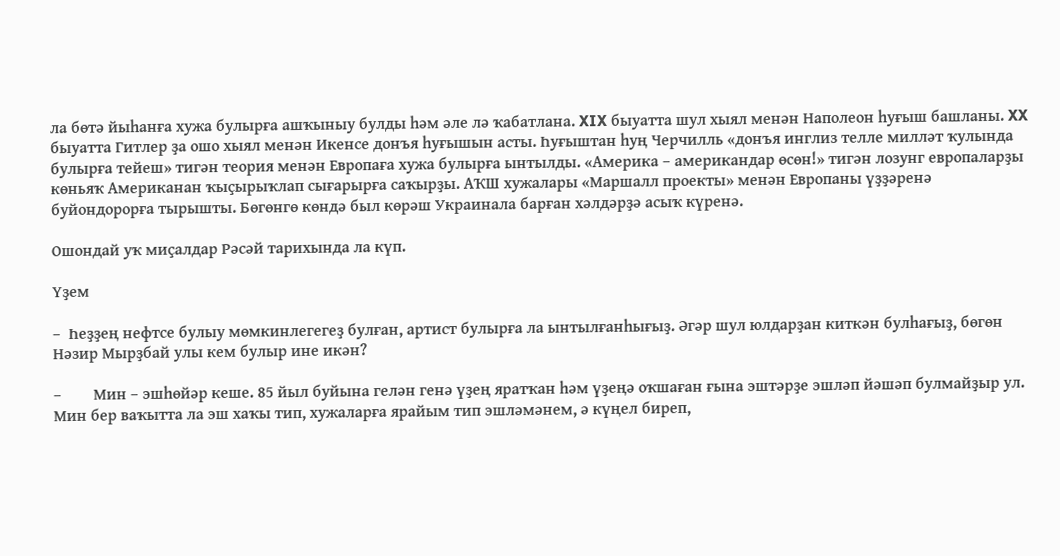ла бөтә йыһанға хужа булырға ашҡыныу булды һәм әле лә ҡабатлана. XIX быуатта шул хыял менән Наполеон һуғыш башланы. XX быуатта Гитлер ҙа ошо хыял менән Икенсе донъя һуғышын асты. Һуғыштан һуң Черчилль «донъя инглиз телле милләт ҡулында булырға тейеш» тигән теория менән Европаға хужа булырға ынтылды. «Америка – американдар өсөн!» тигән лозунг европаларҙы көньяҡ Американан ҡыҫырыҡлап сығарырға саҡырҙы. АҠШ хужалары «Маршалл проекты» менән Европаны үҙҙәренә буйондорорға тырышты. Бөгөнгө көндә был көрәш Украинала барған хәлдәрҙә асыҡ күренә.

Ошондай уҡ миҫалдар Рәсәй тарихында ла күп.

Үҙем

–  Һеҙҙең нефтсе булыу мөмкинлегегеҙ булған, артист булырға ла ынтылғанһығыҙ. Әгәр шул юлдарҙан киткән булһағыҙ, бөгөн Нәзир Мырҙбай улы кем булыр ине икән?

–        Мин – эшһөйәр кеше. 85 йыл буйына гелән генә үҙең яратҡан һәм үҙеңә оҡшаған ғына эштәрҙе эшләп йәшәп булмайҙыр ул. Мин бер ваҡытта ла эш хаҡы тип, хужаларға ярайым тип эшләмәнем, ә күңел биреп,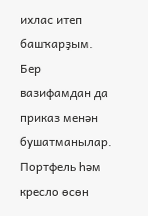ихлас итеп башҡарҙым. Бер вазифамдан да приказ менән бушатманылар. Портфель һәм кресло өсөн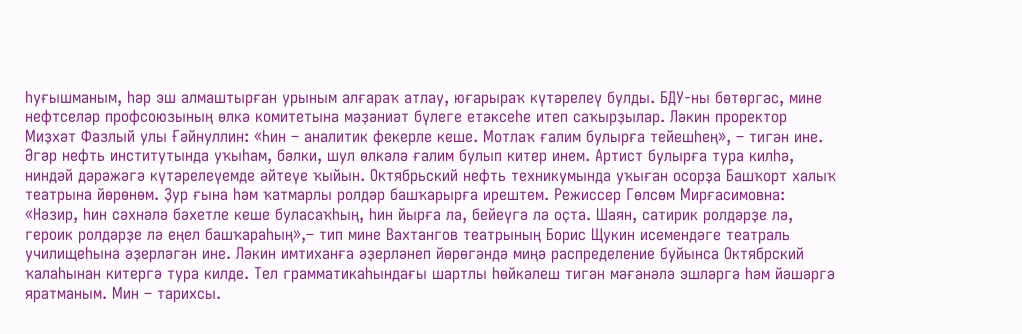һуғышманым, һәр эш алмаштырған урыным алғараҡ атлау, юғарыраҡ күтәрелеү булды. БДУ-ны бөтөргәс, мине нефтселәр профсоюзының өлкә комитетына мәҙәниәт бүлеге етәксеһе итеп саҡырҙылар. Ләкин проректор Миҙхәт Фазлый улы Ғәйнуллин: «Һин – аналитик фекерле кеше. Мотлаҡ ғалим булырға тейешһең», – тигән ине. Әгәр нефть институтында уҡыһам, бәлки, шул өлкәлә ғалим булып китер инем. Артист булырға тура килһә, ниндәй дәрәжәгә күтәрелеүемде әйтеүе ҡыйын. Октябрьский нефть техникумында уҡыған осорҙа Башҡорт халыҡ театрына йөрөнөм. Ҙур ғына һәм ҡатмарлы ролдәр башҡарырға ирештем. Режиссер Гөлсөм Мирғасимовна: «Нәзир, һин сәхнәлә бәхетле кеше буласаҡһың, һин йырға ла, бейеүгә лә оҫта. Шаян, сатирик ролдәрҙе лә, героик ролдәрҙе лә еңел башҡараһың»,– тип мине Вахтангов театрының Борис Щукин исемендәге театраль училищеһына әҙерләгән ине. Ләкин имтиханға әҙерләнеп йөрөгәндә миңә распределение буйынса Октябрский ҡалаһынан китергә тура килде. Тел грамматикаһындағы шартлы һөйкәлеш тигән мәғәнәлә эшләргә һәм йәшәргә яратманым. Мин – тарихсы.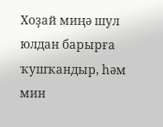Хоҙай миңә шул юлдан барырға ҡушҡандыр, һәм мин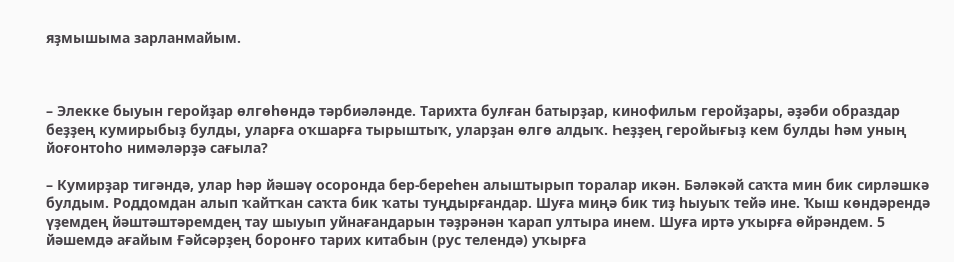яҙмышыма зарланмайым.



– Элекке быуын геройҙар өлгөһөндә тәрбиәләнде. Тарихта булған батырҙар, кинофильм геройҙары, әҙәби образдар беҙҙең кумирыбыҙ булды, уларға оҡшарға тырыштыҡ, уларҙан өлгө алдыҡ. Һeҙҙең геройығыҙ кем булды һәм уның йоғонтоһо нимәләрҙә сағыла?

– Кумирҙар тигәндә, улар һәр йәшәү осоронда бер-береһен алыштырып торалар икән. Бәләкәй саҡта мин бик сирләшкә булдым. Роддомдан алып ҡайтҡан саҡта бик ҡаты туңдырғандар. Шуға миңә бик тиҙ һыуыҡ тейә ине. Ҡыш көндәрендә үҙемдең йәштәштәремдең тау шыуып уйнағандарын тәҙрәнән ҡарап ултыра инем. Шуға иртә уҡырға өйрәндем. 5 йәшемдә ағайым Ғәйсәрҙең боронғо тарих китабын (рус телендә) уҡырға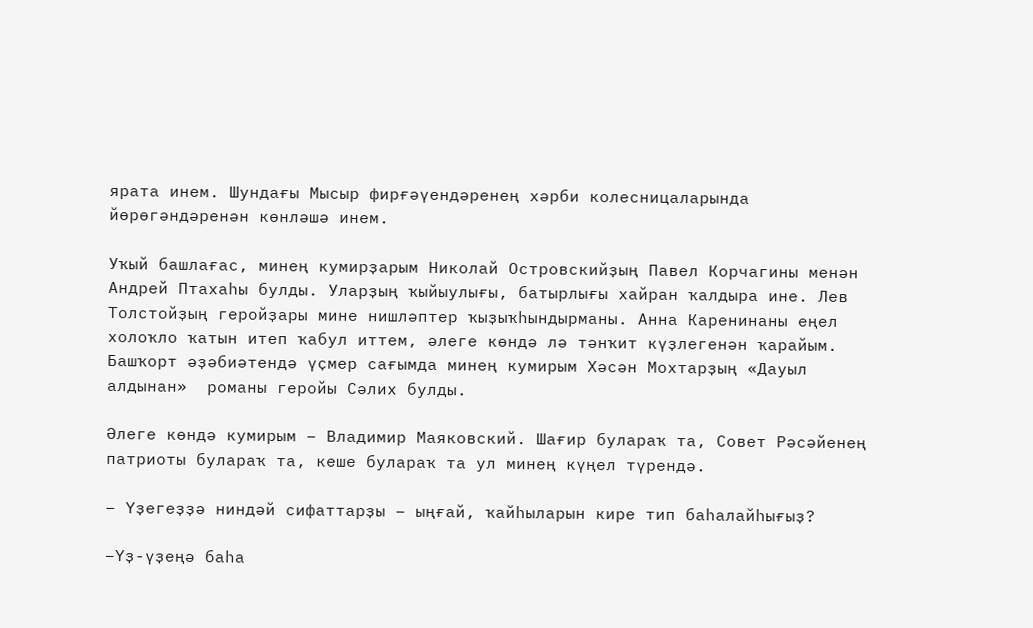ярата инем. Шундағы Мысыр фирғәүендәренең хәрби колесницаларында йөрөгәндәренән көнләшә инем.

Уҡый башлағас, минең кумирҙарым Николай Островскийҙың Павел Корчагины менән Андрей Птахаһы булды. Уларҙың ҡыйыулығы, батырлығы хайран ҡалдыра ине. Лев Толстойҙың геройҙары мине нишләптер ҡыҙыҡһындырманы. Анна Каренинаны еңел холоҡло ҡатын итеп ҡабул иттем, әлеге көндә лә тәнҡит күҙлегенән ҡарайым. Башҡорт әҙәбиәтендә үҫмер сағымда минең кумирым Хәсән Мохтарҙың «Дауыл алдынан»  романы геройы Сәлих булды.

Әлеге көндә кумирым – Владимир Маяковский. Шағир булараҡ та, Совет Рәсәйенең патриоты булараҡ та, кеше булараҡ та ул минең күңел түрендә.

– Үҙегеҙҙә ниндәй сифаттарҙы – ыңғай, ҡайһыларын кире тип баһалайһығыҙ?

–Үҙ-үҙеңә баһа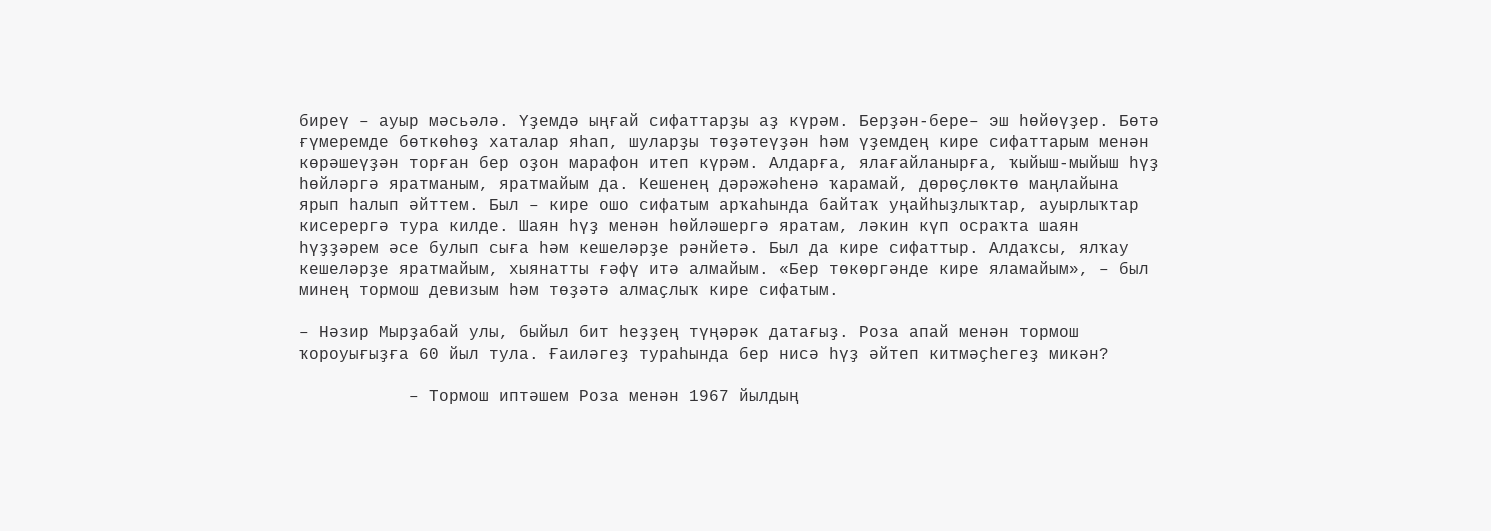биреү – ауыр мәсьәлә. Үҙемдә ыңғай сифаттарҙы аҙ күрәм. Берҙән-бере– эш һөйөүҙер. Бөтә ғүмеремде бөткөһөҙ хаталар яһап, шуларҙы төҙәтеүҙән һәм үҙемдең кире сифаттарым менән көрәшеүҙән торған бер оҙон марафон итеп күрәм. Алдарға, ялағайланырға, ҡыйыш-мыйыш һүҙ һөйләргә яратманым, яратмайым да. Кешенең дәрәжәһенә ҡарамай, дөрөҫлөктө маңлайына ярып һалып әйттем. Был – кире ошо сифатым арҡаһында байтаҡ уңайһыҙлыҡтар, ауырлыҡтар кисерергә тура килде. Шаян һүҙ менән һөйләшергә яратам, ләкин күп осраҡта шаян һүҙҙәрем әсе булып сыға һәм кешеләрҙе рәнйетә. Был да кире сифаттыр. Алдаҡсы, ялҡау кешеләрҙе яратмайым, хыянатты ғәфү итә алмайым. «Бер төкөргәнде кире яламайым», – был минең тормош девизым һәм төҙәтә алмаҫлыҡ кире сифатым.

– Нәзир Мырҙабай улы, быйыл бит һеҙҙең түңәрәк датағыҙ. Роза апай менән тормош ҡороуығыҙға 60 йыл тула. Ғаиләгеҙ тураһында бер нисә һүҙ әйтеп китмәҫһегеҙ микән?

           – Тормош иптәшем Роза менән 1967 йылдың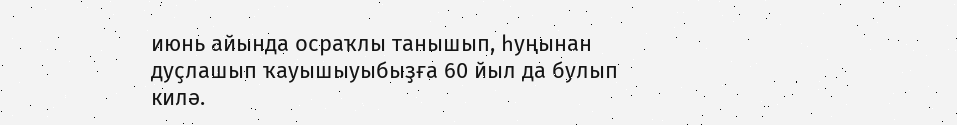июнь айында осраҡлы танышып, һуңынан дуҫлашып ҡауышыуыбыҙға 60 йыл да булып килә.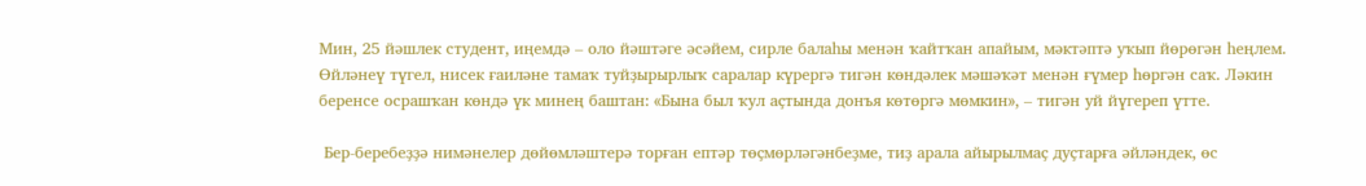Мин, 25 йәшлек студент, иңемдә – оло йәштәге әсәйем, сирле балаһы менән ҡайтҡан апайым, мәктәптә уҡып йөрөгән һеңлем. Өйләнеү түгел, нисек ғаиләне тамаҡ туйҙырырлыҡ саралар күрергә тигән көндәлек мәшәҡәт менән ғүмер һөргән саҡ. Ләкин беренсе осрашҡан көндә үк минең баштан: «Бына был ҡул аҫтында донъя көтөргә мөмкин», – тигән уй йүгереп үтте.

 Бер-беребеҙҙә нимәнелер дөйөмләштерә торған ептәр төҫмөрләгәнбеҙме, тиҙ арала айырылмаҫ дуҫтарға әйләндек, өс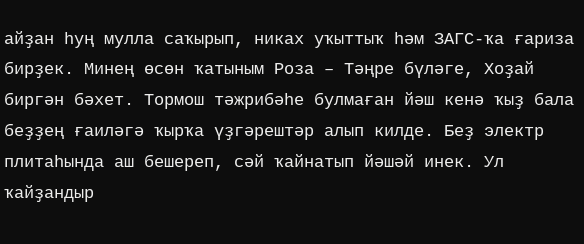айҙан һуң мулла саҡырып, никах уҡыттыҡ һәм ЗАГС-ҡа ғариза бирҙек. Минең өсөн ҡатыным Роза – Тәңре бүләге, Хоҙай биргән бәхет. Тормош тәжрибәһе булмаған йәш кенә ҡыҙ бала беҙҙең ғаиләгә ҡырҡа үҙгәрештәр алып килде. Беҙ электр плитаһында аш бешереп, сәй ҡайнатып йәшәй инек. Ул ҡайҙандыр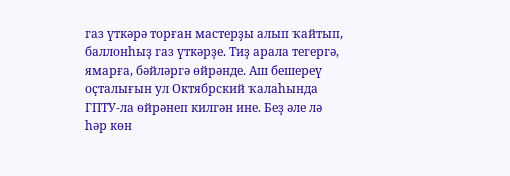газ үткәрә торған мастерҙы алып ҡайтып, баллонһыҙ газ үткәрҙе. Тиҙ арала тегергә, ямарға, бәйләргә өйрәнде. Аш бешереү оҫталығын ул Октябрский ҡалаһында ГПТУ-ла өйрәнеп килгән ине. Беҙ әле лә һәр көн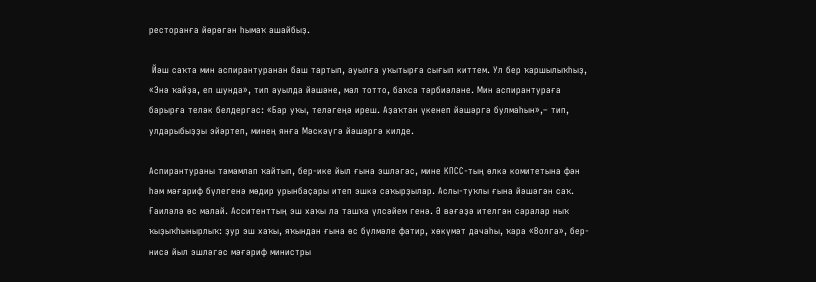ресторанға йөрөгән һымаҡ ашайбыҙ.

 Йәш саҡта мин аспирантуранан баш тартып, ауылға уҡытырға сығып киттем. Ул бер ҡаршылыҡһыҙ, «Энә ҡайҙа, еп шунда», тип ауылда йәшәне, мал тотто, баҡса тәрбиәләне. Мин аспирантураға барырға теләк белдергәс: «Бар уҡы, теләгеңә иреш. Аҙаҡтан үкенеп йәшәргә булмаһын»,– тип, улдарыбыҙҙы эйәртеп, минең янға Мәскәүгә йәшәргә килде.

Аспирантураны тамамлап ҡайтып, бер-ике йыл ғына эшләгәс, мине КПСС-тың өлкә комитетына фән һәм мәғариф бүлегенә мөдир урынбаҫары итеп эшкә саҡырҙылар. Аслы-туҡлы ғына йәшәгән саҡ. Ғаиләлә өс малай. Асситенттың эш хаҡы ла ташҡа үлсәйем генә. Ә вәғәҙә ителгән саралар ныҡ ҡыҙыҡһынырлыҡ: ҙур эш хаҡы, яҡындан ғына өс бүлмәле фатир, хөкүмәт дачаһы, ҡара «Волга», бер-нисә йыл эшләгәс мәғәриф министры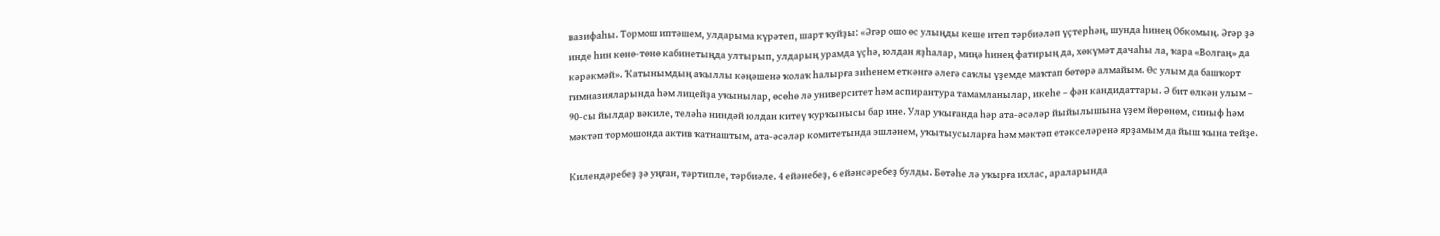вазифаһы. Тормош иптәшем, улдарыма күрәтеп, шарт ҡуйҙы: «Әгәр ошо өс улыңды кеше итеп тәрбиәләп үҫтерһәң, шунда һинең Обкомың. Әгәр ҙә инде һин көнө-төнө кабинетыңда ултырып, улдарың урамда үҫһә, юлдан яҙһалар, миңә һинең фатирың да, хөкүмәт дачаһы ла, ҡара «Волгаң» да кәрәкмәй». Ҡатынымдың аҡыллы кәңәшенә ҡолаҡ һалырға зиһенем еткәнгә әлегә саҡлы үҙемде маҡтап бөтөрә алмайым. Өс улым да башҡорт гимназияларында һәм лицейҙа уҡынылар, өсөһө лә университет һәм аспирантура тамамланылар, икеһе – фән кандидаттары. Ә бит өлкән улым – 90-сы йылдар вәкиле, теләһә ниндәй юлдан китеү ҡурҡынысы бар ине. Улар уҡығанда һәр ата-әсәләр йыйылышына үҙем йөрөнөм, синыф һәм мәктәп тормошонда актив ҡатнаштым, ата-әсәләр комитетында эшләнем, уҡытыусыларға һәм мәктәп етәкселәренә ярҙамым да йыш ҡына тейҙе.

Килендәребеҙ ҙә уңған, тәртипле, тәрбиәле. 4 ейәнебеҙ, 6 ейәнсәребеҙ булды. Бөтәһе лә уҡырға ихлас, араларында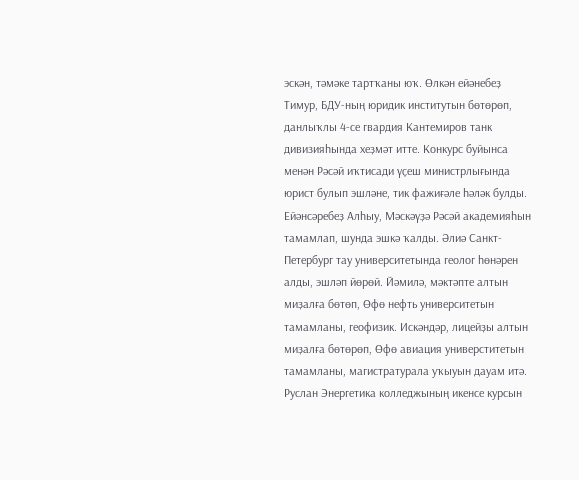эскән, тәмәке тартҡаны юҡ. Өлкән ейәнебеҙ Тимур, БДУ-ның юридик институтын бөтөрөп, данлыҡлы 4-се гвардия Кантемиров танк дивизияһында хеҙмәт итте. Конкурс буйынса менән Рәсәй иҡтисади үҫеш министрлығында юрист булып эшләне, тик фажиғәле һәләк булды. Ейәнсәребеҙ Алһыу, Мәскәүҙә Рәсәй академияһын тамамлап, шунда эшкә ҡалды. Әлиә Санкт-Петербург тау университетында геолог һөнәрен алды, эшләп йөрөй. Йәмилә, мәктәпте алтын миҙалға бөтөп, Өфө нефть университетын тамамланы, геофизик. Искәндәр, лицейҙы алтын миҙалға бөтөрөп, Өфө авиация универститетын тамамланы, магистратурала уҡыуын дауам итә. Руслан Энергетика колледжының икенсе курсын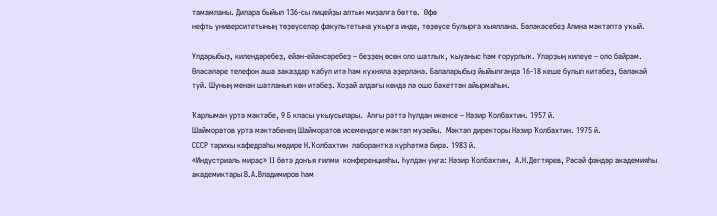тамамланы. Дилара быйыл 136-сы лицейҙы алтын миҙалға бөттө.  Өфө
нефть университетының төҙөүселәр факультетына уҡырға инде, төҙөүсе булырға хыяллана. Бәләкәсебеҙ Алина мәктәптә уҡый.

Улдарыбыҙ, килендәребеҙ, ейән-ейәнсәребеҙ – беҙҙең өсөн оло шатлыҡ, ҡыуаныс һәм ғорурлыҡ. Уларҙың килеүе – оло байрам. Өләсәләре телефон аша заказдар ҡабул итә һәм кухняла әҙерләнә. Балаларыбыҙ йыйылғанда 16-18 кеше булып китәбеҙ, бәләкәй туй. Шуның менән шатланып көн итәбеҙ. Хоҙай алдағы көндә лә ошо бәхеттән айырмаһын.

Ҡарлыман урта мәктәбе, 9 Б класы уҡыусылары.  Алғы рәттә һулдан икенсе – Нәзир Ҡолбахтин. 1957 й.
Шайморатов урта мәктәбенең Шайморатов исемендәге мәктәп музейы.  Мәктәп директоры Нәзир Ҡолбахтин. 1975 й.
СССР тарихы кафедраһы мөдире Н.Ҡолбахтин  лаборантҡа күрһәтмә бирә. 1983 й.
«Индустриаль мираҫ» II бөтә донъя ғилми  конференцияһы. Һулдан уңға: Нәзир Ҡолбахтин,  А.Н.Дегтярев, Рәсәй фәндәр академияһы  академиктары В.А.Владимиров һәм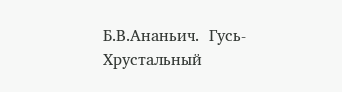Б.В.Ананьич.  Гусь-Хрустальный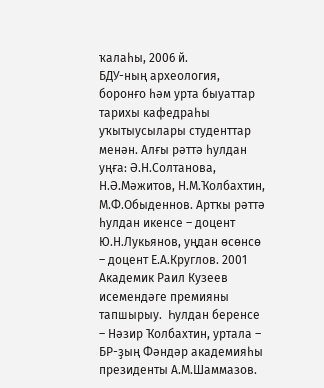ҡалаһы, 2006 й.
БДУ-ның археология, боронғо һәм урта быуаттар тарихы кафедраһы  уҡытыусылары студенттар менән. Алғы рәттә һулдан уңға: Ә.Н.Солтанова,  Н.Ә.Мәжитов, Н.М.Ҡолбахтин, М.Ф.Обыденнов. Артҡы рәттә һулдан икенсе – доцент Ю.Н.Лукьянов, уңдан өсөнсө – доцент Е.А.Круглов. 2001
Академик Раил Кузеев исемендәге премияны тапшырыу.  Һулдан беренсе – Нәзир Ҡолбахтин, уртала – БР-ҙың Фәндәр академияһы  президенты А.М.Шаммазов.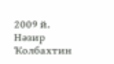2009 й.
Нәзир Ҡолбахтин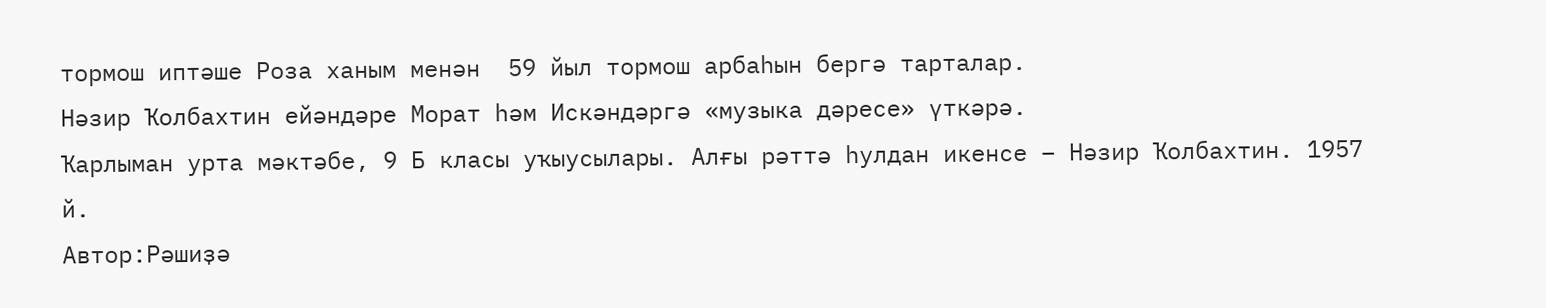тормош иптәше Роза ханым менән  59 йыл тормош арбаһын бергә тарталар.
Нәзир Ҡолбахтин ейәндәре Морат һәм Искәндәргә «музыка дәресе» үткәрә.
Ҡарлыман урта мәктәбе, 9 Б класы уҡыусылары. Алғы рәттә һулдан икенсе – Нәзир Ҡолбахтин. 1957 й.
Автор:Рәшиҙә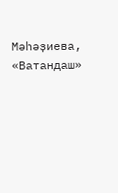Мәһәҙиева, «Ватандаш»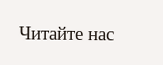Читайте нас